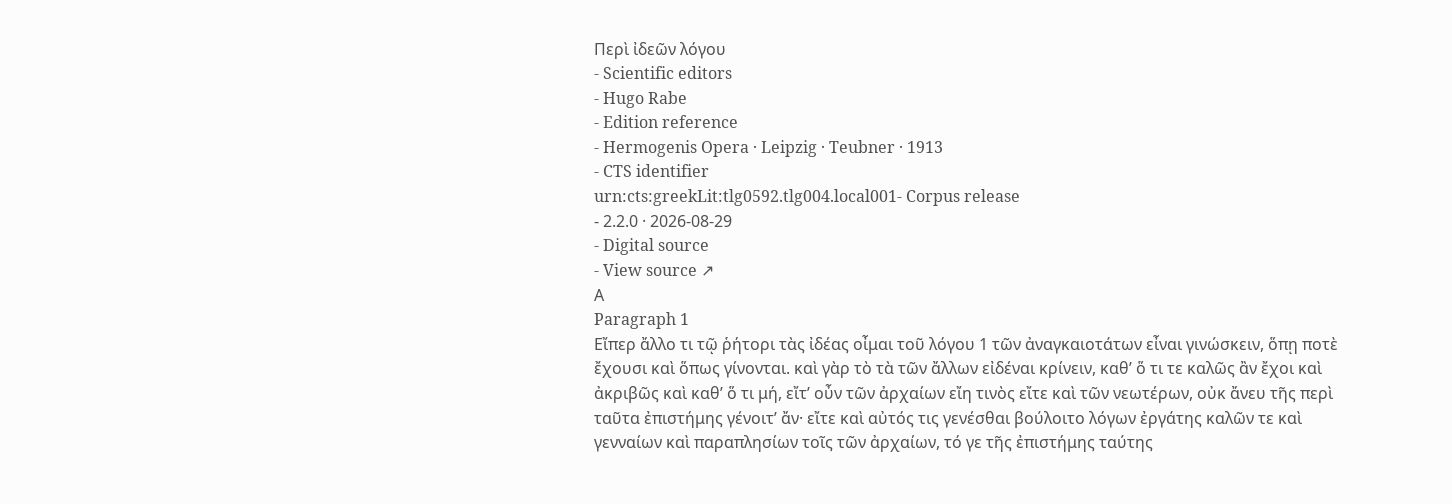Περὶ ἰδεῶν λόγου
- Scientific editors
- Hugo Rabe
- Edition reference
- Hermogenis Opera · Leipzig · Teubner · 1913
- CTS identifier
urn:cts:greekLit:tlg0592.tlg004.local001- Corpus release
- 2.2.0 · 2026-08-29
- Digital source
- View source ↗
Α
Paragraph 1
Εἴπερ ἄλλο τι τῷ ῥήτορι τὰς ἰδέας οἶμαι τοῦ λόγου 1 τῶν ἀναγκαιοτάτων εἶναι γινώσκειν, ὅπῃ ποτὲ ἔχουσι καὶ ὅπως γίνονται. καὶ γὰρ τὸ τὰ τῶν ἄλλων εἰδέναι κρίνειν, καθʼ ὅ τι τε καλῶς ἂν ἔχοι καὶ ἀκριβῶς καὶ καθʼ ὅ τι μή, εἴτ’ οὖν τῶν ἀρχαίων εἴη τινὸς εἴτε καὶ τῶν νεωτέρων, οὐκ ἄνευ τῆς περὶ ταῦτα ἐπιστήμης γένοιτ’ ἄν· εἴτε καὶ αὐτός τις γενέσθαι βούλοιτο λόγων ἐργάτης καλῶν τε καὶ γενναίων καὶ παραπλησίων τοῖς τῶν ἀρχαίων, τό γε τῆς ἐπιστήμης ταύτης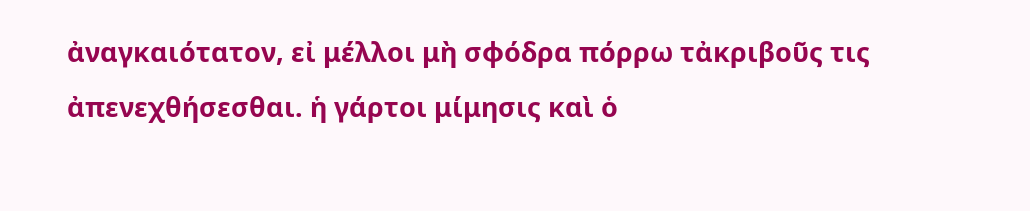ἀναγκαιότατον, εἰ μέλλοι μὴ σφόδρα πόρρω τἀκριβοῦς τις ἀπενεχθήσεσθαι. ἡ γάρτοι μίμησις καὶ ὁ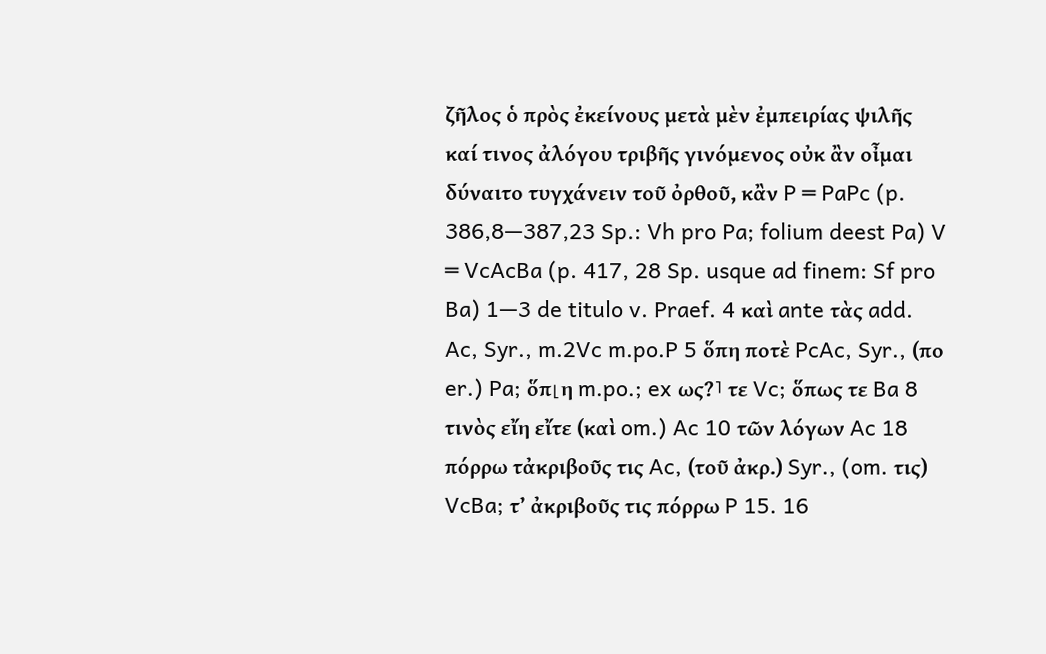ζῆλος ὁ πρὸς ἐκείνους μετὰ μὲν ἐμπειρίας ψιλῆς καί τινος ἀλόγου τριβῆς γινόμενος οὐκ ἂν οἶμαι δύναιτο τυγχάνειν τοῦ ὀρθοῦ, κἂν P ═ PaPc (p. 386,8—387,23 Sp.: Vh pro Pa; folium deest Pa) V ═ VcAcBa (p. 417, 28 Sp. usque ad finem: Sf pro Ba) 1—3 de titulo v. Praef. 4 καὶ ante τὰς add. Ac, Syr., m.2Vc m.po.P 5 ὅπη ποτὲ PcAc, Syr., (πο er.) Pa; ὅπ⌊η m.po.; ex ως?⌉ τε Vc; ὅπως τε Ba 8 τινὸς εἴη εἴτε (καὶ om.) Ac 10 τῶν λόγων Ac 18 πόρρω τἀκριβοῦς τις Ac, (τοῦ ἀκρ.) Syr., (om. τις) VcBa; τ’ ἀκριβοῦς τις πόρρω P 15. 16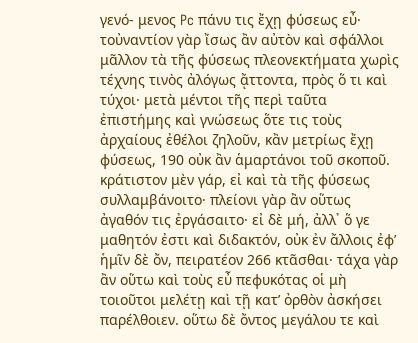γενό- μενος Pc πάνυ τις ἔχῃ φύσεως εὖ· τοὐναντίον γὰρ ἴσως ἂν αὐτὸν καὶ σφάλλοι μᾶλλον τὰ τῆς φύσεως πλεονεκτήματα χωρὶς τέχνης τινὸς ἀλόγως ᾄττοντα, πρὸς ὅ τι καὶ τύχοι· μετὰ μέντοι τῆς περὶ ταῦτα ἐπιστήμης καὶ γνώσεως ὅτε τις τοὺς ἀρχαίους ἐθέλοι ζηλοῦν, κἂν μετρίως ἔχῃ φύσεως, 190 οὐκ ἂν ἁμαρτάνοι τοῦ σκοποῦ. κράτιστον μὲν γάρ, εἰ καὶ τὰ τῆς φύσεως συλλαμβάνοιτο· πλείονι γὰρ ἂν οὕτως ἀγαθόν τις ἐργάσαιτο· εἰ δὲ μή, ἀλλ᾿ ὅ γε μαθητόν ἐστι καὶ διδακτόν, οὐκ ἐν ἄλλοις ἐφʼ ἡμῖν δὲ ὄν, πειρατέον 266 κτᾶσθαι· τάχα γὰρ ἂν οὕτω καὶ τοὺς εὖ πεφυκότας οἱ μὴ τοιοῦτοι μελέτῃ καὶ τῇ κατʼ ὀρθὸν ἀσκήσει παρέλθοιεν. οὕτω δὲ ὄντος μεγάλου τε καὶ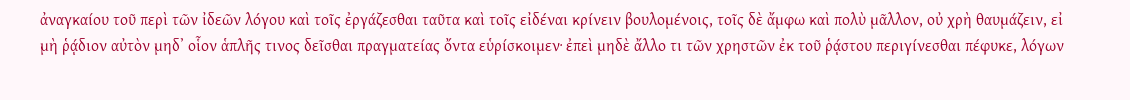ἀναγκαίου τοῦ περὶ τῶν ἰδεῶν λόγου καὶ τοῖς ἐργάζεσθαι ταῦτα καὶ τοῖς εἰδέναι κρίνειν βουλομένοις, τοῖς δὲ ἄμφω καὶ πολὺ μᾶλλον, οὐ χρὴ θαυμάζειν, εἰ μὴ ῥᾴδιον αὐτὸν μηδʼ οἷον ἁπλῆς τινος δεῖσθαι πραγματείας ὄντα εὑρίσκοιμεν· ἐπεὶ μηδὲ ἄλλο τι τῶν χρηστῶν ἐκ τοῦ ῥᾴστου περιγίνεσθαι πέφυκε, λόγων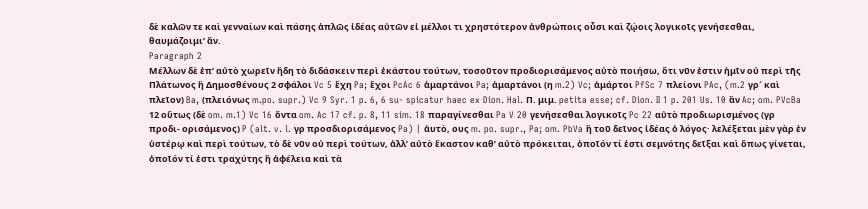δὲ καλῶν τε καὶ γενναίων καὶ πάσης ἀπλῶς ἰδέας αὐτῶν εἰ μέλλοι τι χρηστότερον ἀνθρώποις οὖσι καὶ ζῴοις λογικοῖς γενήσεσθαι, θαυμάζοιμιʼ ἄν.
Paragraph 2
Μέλλων δὲ ἐπʼ αὐτὸ χωρεῖν ἤδη τὸ διδάσκειν περὶ ἑκάστου τούτων, τοσοῦτον προδιορισάμενος αὐτὸ ποιήσω, ὅτι νῦν ἐστιν ἡμῖν οὐ περὶ τῆς Πλάτωνος ἢ Δημοσθένους 2 σφάλοι Vc 5 ἔχη Pa; ἔχοι PcAc 6 ἁμαρτάνοι Pa; ἁμαρτάνοι (η m.2) Vc; ἁμάρτοι PfSc 7 πλείονι PAc, (m.2 γρ´ καὶ πλεῖον) Ba, (πλειόνως m.po. supr.) Vc 9 Syr. 1 p. 6, 6 su- spicatur haec ex Dion. Hal. Π. μιμ. petita esse; cf. Dion. II 1 p. 201 Us. 10 ἂν Ac; om. PVcBa 12 οὕτως (δὲ om. m.1) Vc 16 ὄντα om. Ac 17 cf. p. 8, 11 sim. 18 παραγίνεσθαι Pa V 20 γενήσεσθαι λογικοῖς Pc 22 αὐτὸ προδιωρισμένος (γρ προδι- ορισάμενος) P (alt. v. l. γρ προσδιορισάμενος Pa) | ἀυτὸ, ους m. po. supr., Pa; om. PbVa ἢ τοῦ δεῖνος ἰδέας ὁ λόγος· λελέξεται μὲν γὰρ ἐν ὑστέρῳ καὶ περὶ τούτων, τὸ δὲ νῦν οὐ περὶ τούτων, ἀλλʼ αὐτὸ ἕκαστον καθʼ αὐτὸ πρόκειται, ὁποῖόν τί ἐστι σεμνότης δεῖξαι καὶ ὅπως γίνεται, ὁποῖόν τί ἐστι τραχύτης ἢ ἀφέλεια καὶ τὰ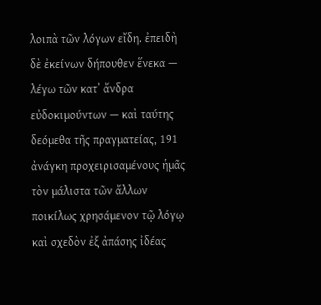λοιπὰ τῶν λόγων εἴδη. ἐπειδὴ δὲ ἐκείνων δήπουθεν ἕνεκα — λέγω τῶν κατʼ ἄνδρα εὐδοκιμούντων — καὶ ταύτης δεόμεθα τῆς πραγματείας, 191 ἀνάγκη προχειρισαμένους ἡμᾶς τὸν μάλιστα τῶν ἄλλων ποικίλως χρησάμενον τῷ λόγῳ καὶ σχεδὸν ἐξ ἀπάσης ἰδέας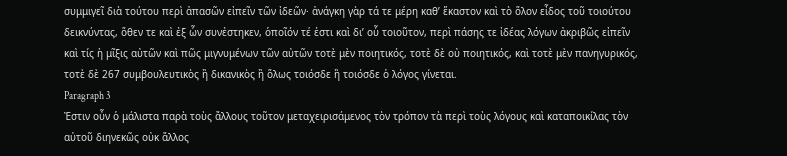συμμιγεῖ διὰ τούτου περὶ ἀπασῶν εἰπεῖν τῶν ἰδεῶν· ἀνάγκη γὰρ τά τε μέρη καθʼ ἕκαστον καὶ τὸ ὅλον εἶδος τοῦ τοιούτου δεικνύντας, ὅθεν τε καὶ ἐξ ὧν συνἐστηκεν, ὁποῖόν τέ ἐστι καὶ διʼ οὗ τοιοῦτον, περὶ πάσης τε ἰδέας λόγων ἀκριβῶς εἰπεῖν καὶ τίς ἡ μῖξις αὐτῶν καὶ πῶς μιγνυμένων τῶν αὐτῶν τοτὲ μὲν ποιητικός, τοτὲ δὲ οὐ ποιητικός, καὶ τοτὲ μὲν πανηγυρικός, τοτὲ δὲ 267 συμβουλευτικὸς ἢ δικανικὸς ἢ ὅλως τοιόσδε ἢ τοιόσδε ὁ λόγος γίνεται.
Paragraph 3
Ἐστιν οὖν ὁ μάλιστα παρὰ τοὺς ἄλλους τοῦτον μεταχειρισάμενος τὸν τρόπον τὰ περὶ τοὺς λόγους καὶ καταποικίλας τὸν αὐτοῦ διηνεκῶς οὐκ ἄλλος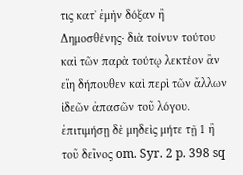τις κατʼ ἐμὴν δόξαν ἢ Δημοσθένης· διὰ τοίνυν τούτου καὶ τῶν παρὰ τούτῳ λεκτέον ἂν εἴη δήπουθεν καὶ περὶ τῶν ἄλλων ἰδεῶν ἀπασῶν τοῦ λόγου. ἐπιτιμήσῃ δὲ μηδεὶς μήτε τῇ 1 ἢ τοῦ δεῖνος om. Syr. 2 p. 398 sq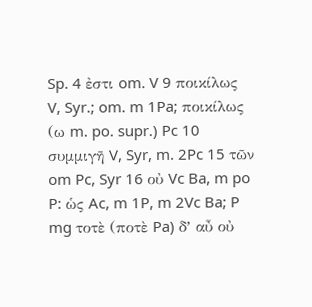Sp. 4 ἐστι om. V 9 ποικίλως V, Syr.; om. m 1Pa; ποικίλως (ω m. po. supr.) Pc 10 συμμιγῆ V, Syr, m. 2Pc 15 τῶν om Pc, Syr 16 οὐ Vc Ba, m po P: ὡς Ac, m 1P, m 2Vc Ba; P mg τοτὲ (ποτὲ Pa) δʼ αὖ οὐ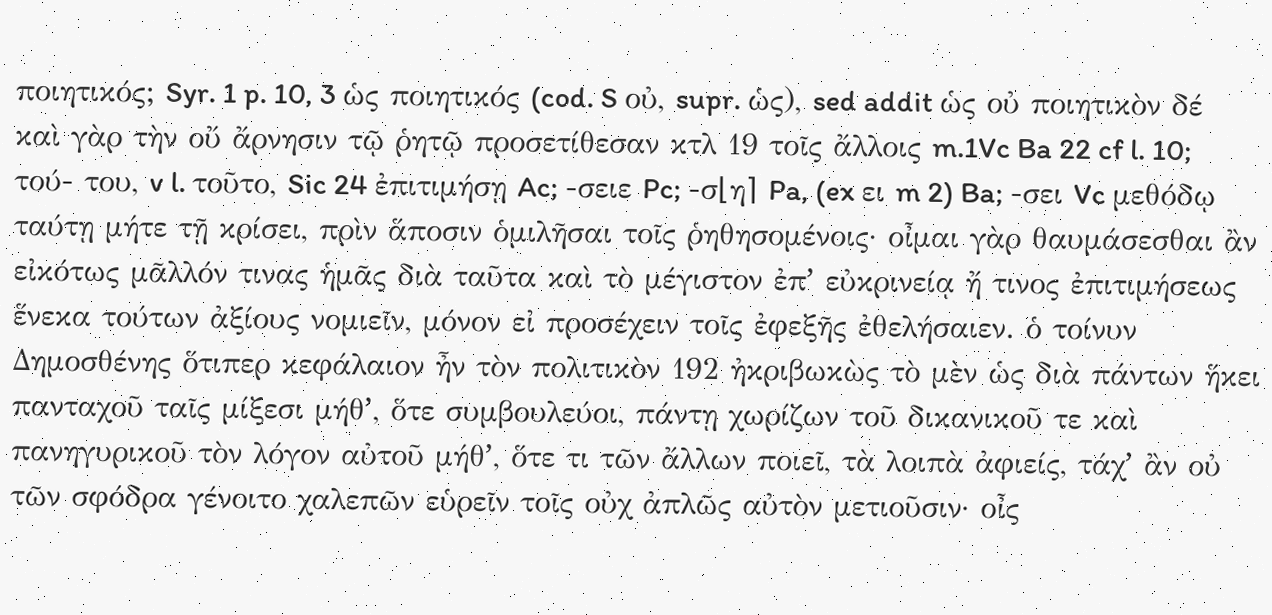ποιητικός; Syr. 1 p. 10, 3 ὡς ποιητικός (cod. S οὐ, supr. ὡς), sed addit ὡς οὐ ποιητικὸν δέ καὶ γὰρ τὴν οὔ ἄρνησιν τῷ ῥητῷ προσετίθεσαν κτλ 19 τοῖς ἄλλοις m.1Vc Ba 22 cf l. 10; τού- του, v l. τοῦτο, Sic 24 ἐπιτιμήσῃ Ac; -σειε Pc; -σ⌊η⌉ Pa, (ex ει m 2) Ba; -σει Vc μεθόδῳ ταύτῃ μήτε τῇ κρίσει, πρὶν ἅποσιν ὁμιλῆσαι τοῖς ῥηθησομένοις· οἶμαι γὰρ θαυμάσεσθαι ἂν εἰκότως μᾶλλόν τινας ἡμᾶς διὰ ταῦτα καὶ τὸ μέγιστον ἐπʼ εὐκρινείᾳ ἤ τινος ἐπιτιμήσεως ἕνεκα τούτων ἀξίους νομιεῖν, μόνον εἰ προσέχειν τοῖς ἐφεξῆς ἐθελήσαιεν. ὁ τοίνυν Δημοσθένης ὅτιπερ κεφάλαιον ἦν τὸν πολιτικὸν 192 ἠκριβωκὼς τὸ μὲν ὡς διὰ πάντων ἥκει πανταχοῦ ταῖς μίξεσι μήθʼ, ὅτε συμβουλεύοι, πάντῃ χωρίζων τοῦ δικανικοῦ τε καὶ πανηγυρικοῦ τὸν λόγον αὐτοῦ μήθʼ, ὅτε τι τῶν ἄλλων ποιεῖ, τὰ λοιπὰ ἀφιείς, τάχʼ ἂν οὐ τῶν σφόδρα γένοιτο χαλεπῶν εὑρεῖν τοῖς οὐχ ἀπλῶς αὐτὸν μετιοῦσιν· οἶς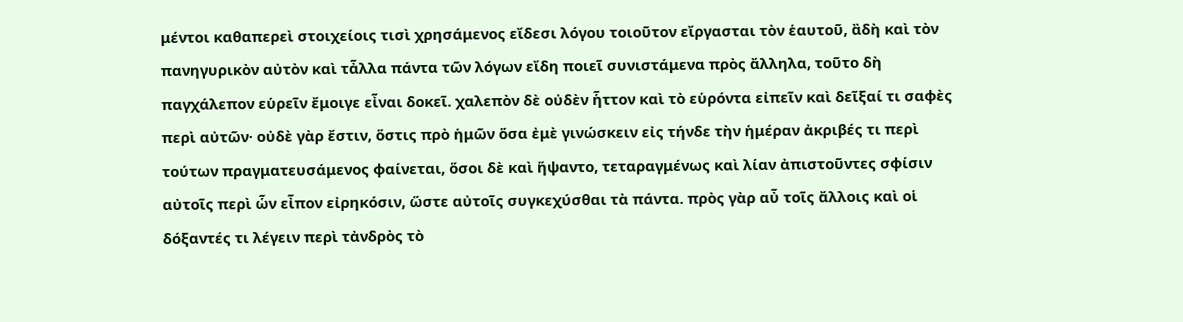μέντοι καθαπερεὶ στοιχείοις τισὶ χρησάμενος εἴδεσι λόγου τοιοῦτον εἴργασται τὸν ἑαυτοῦ, ἂδὴ καὶ τὸν πανηγυρικὸν αὐτὸν καὶ τἆλλα πάντα τῶν λόγων εἴδη ποιεῖ συνιστάμενα πρὸς ἄλληλα, τοῦτο δὴ παγχάλεπον εὑρεῖν ἔμοιγε εἶναι δοκεῖ. χαλεπὸν δὲ οὐδὲν ἧττον καὶ τὸ εὑρόντα εἰπεῖν καὶ δεῖξαί τι σαφὲς περὶ αὐτῶν· οὐδὲ γὰρ ἔστιν, ὅστις πρὸ ἡμῶν ὅσα ἐμὲ γινώσκειν εἰς τήνδε τὴν ἡμέραν ἀκριβές τι περὶ τούτων πραγματευσάμενος φαίνεται, ὅσοι δὲ καὶ ἥψαντο, τεταραγμένως καὶ λίαν ἀπιστοῦντες σφίσιν αὐτοῖς περὶ ὧν εἶπον εἰρηκόσιν, ὥστε αὐτοῖς συγκεχύσθαι τὰ πάντα. πρὸς γὰρ αὖ τοῖς ἄλλοις καὶ οἱ δόξαντές τι λέγειν περὶ τἀνδρὸς τὸ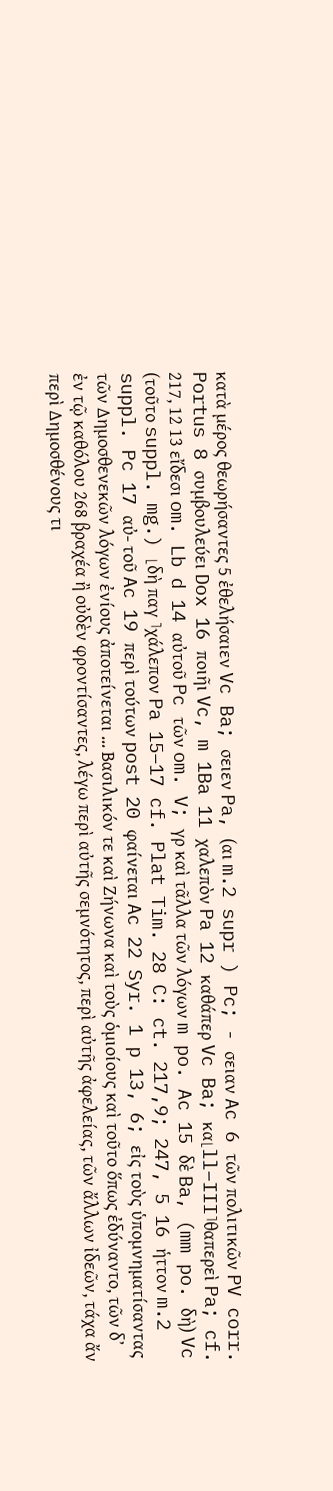κατὰ μέρος θεωρήσαντες 5 ἐθελήσαιεν Vc Ba; σειεν Pa, (αι m.2 supr ) Pc; - σειαν Ac 6 τῶν πολιτικῶν PV corr. Portus 8 συμβουλεύει Dox 16 ποιῆι Vc, m 1Ba 11 χαλεπὸν Pa 12 καθάπερ Vc Ba; κα⌊ll–III⌉θαπερεὶ Pa; cf. 217, 12 13 εἴδεσι om. Lb d 14 αὐτοῦ Pc τῶν om. V; γρ καὶ τᾶλλα τῶν λόγων m po. Ac 15 δὲ Ba, (mm po. δὴ) Vc (τοῦτο suppl. mg.) ⌊δὴ παγ ⌉χάλεπον Pa 15–17 cf. Plat Tim. 28 C: ct. 217,9; 247, 5 16 ἡττον m.2 suppl. Pc 17 αὐ- τοῦ Ac 19 περὶ τούτων post 20 φαίνεται Ac 22 Syr. 1 p 13, 6; εἰς τοὺς ὑπομνηματίσαντας τῶν Δημοσθενεκῶν λόγων ἐνίους ἀποτείνεται ... Βασιλικόν τε καὶ Zήνωνα καὶ τοὺς ὁμιοίους καὶ τοῦτο ὅπως ἐδύναντο, τῶν δʼ ἐν τῷ καθόλου 268 βραχέα ἢ οὐδὲν φροντίσαντες, λέγω περὶ αὐτῆς σεμνότητος, περὶ αὐτῆς ἀφελείας, τῶν ἄλλων ἰδεῶν, τάχα ἄν περὶ Δημοσθένους τι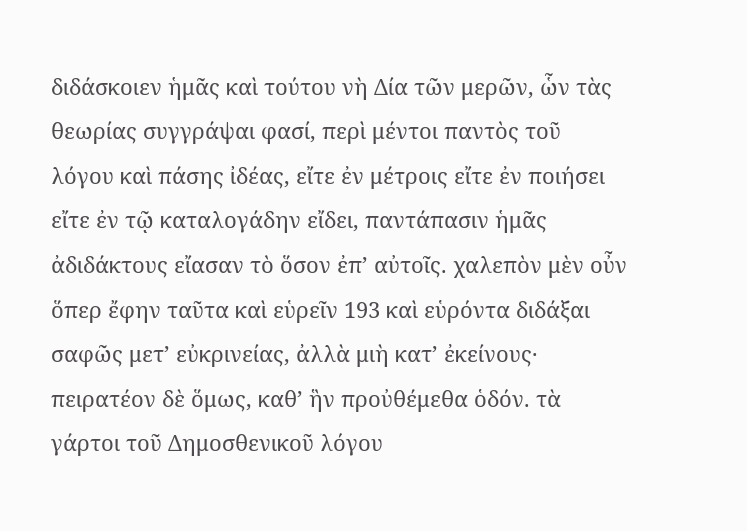διδάσκοιεν ἡμᾶς καὶ τούτου νὴ Δία τῶν μερῶν, ὧν τὰς θεωρίας συγγράψαι φασί, περὶ μέντοι παντὸς τοῦ λόγου καὶ πάσης ἰδέας, εἴτε ἐν μέτροις εἴτε ἐν ποιήσει εἴτε ἐν τῷ καταλογάδην εἴδει, παντάπασιν ἡμᾶς ἀδιδάκτους εἴασαν τὸ ὅσον ἐπʼ αὐτοῖς. χαλεπὸν μὲν οὖν ὅπερ ἔφην ταῦτα καὶ εὑρεῖν 193 καὶ εὑρόντα διδάξαι σαφῶς μετʼ εὐκρινείας, ἀλλὰ μιὴ κατʼ ἐκείνους· πειρατέον δὲ ὅμως, καθʼ ἣν προὐθέμεθα ὁδόν. τὰ γάρτοι τοῦ Δημοσθενικοῦ λόγου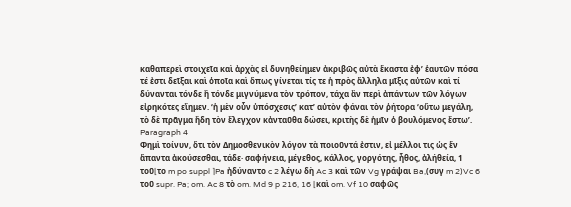καθαπερεὶ στοιχεῖα καὶ ἀρχὰς εἰ δυνηθείημεν ἀκριβῶς αὐτὰ ἕκαστα ἐφʼ ἑαυτῶν πόσα τέ ἐστι δεῖξαι καὶ ὁποῖα καὶ ὅπως γίνεται τίς τε ἡ πρὸς ἄλληλα μῖξις αὐτῶν καὶ τί δύνανται τόνδε ἢ τόνδε μιγνύμενα τὸν τρόπον, τάχα ἂν περὶ ἀπάντων τῶν λόγων εἰρηκότες εἴημεν. ‘ἡ μὲν οὖν ὑπόσχεσιςʼ κατʼ αὐτὸν φάναι τὸν ῥήτορα ‘οὕτω μεγάλη, τὸ δὲ πρᾶγμα ἤδη τὸν ἔλεγχον κἀνταῦθα δώσει, κριτὴς δὲ ἡμῖν ὁ βουλόμενος ἔστωʼ.
Paragraph 4
Φημὶ τοίνυν, ὅτι τὸν Δημοσθενικὸν λόγον τὰ ποιοῦντά ἐστιν, εἰ μέλλοι τις ὡς ἕν ἅπαντα ἀκούσεσθαι, τάδε· σαφήνεια, μέγεθος, κάλλος, γοργότης, ἦθος, ἀλήθεία, 1 τοῦ⌊το m po suppl ⌉Pa ἠδύναντο c 2 λέγω δὴ Ac 3 καὶ τῶν Vg γράψαι Ba,(συγ m 2)Vc 6 τοῦ supr. Pa; om. Ac 8 τὸ om. Md 9 p 216, 16 ⌊καὶ om. Vf 10 σαφῶς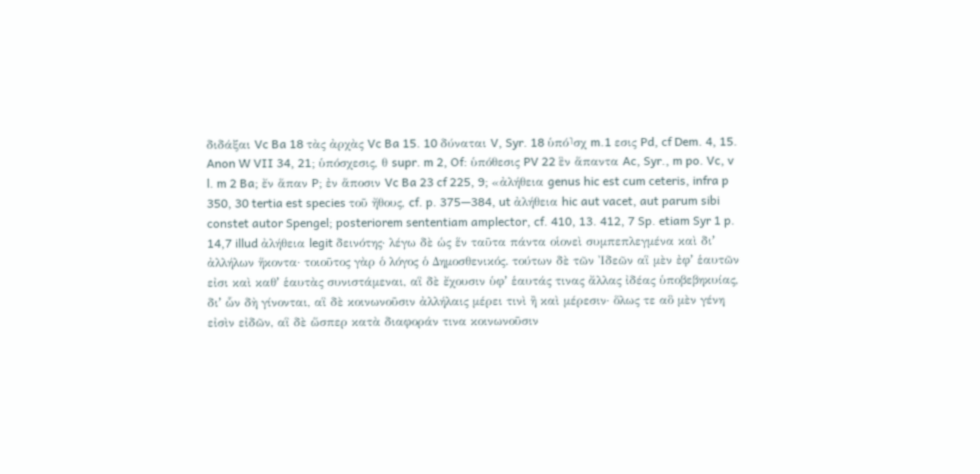διδάξαι Vc Ba 18 τὰς ἀρχὰς Vc Ba 15. 10 δύναται V, Syr. 18 ὑπό⌉σχ m.1 εσις Pd, cf Dem. 4, 15. Anon W VII 34, 21; ὑπόσχεσις, θ supr. m 2, Of: ὑπόθεσις PV 22 ἓν ἅπαντα Ac, Syr., m po. Vc, v l. m 2 Ba; ἔν ἅπαν P; ἐν ἅποσιν Vc Ba 23 cf 225, 9; «ἀλήθεια genus hic est cum ceteris, infra p 350, 30 tertia est species τοῦ ἤθους, cf. p. 375—384, ut ἀλήθεια hic aut vacet, aut parum sibi constet autor Spengel; posteriorem sententiam amplector, cf. 410, 13. 412, 7 Sp. etiam Syr 1 p. 14,7 illud ἀλήθεια legit δεινότης· λέγω δὲ ὡς ἕν ταῦτα πάντα οἱονεὶ συμπεπλεγμένα καὶ διʼ ἀλλήλων ἥκοντα· τοιοῦτος γὰρ ὁ λόγος ὁ Δημοσθενικός. τούτων δὲ τῶν Ἰδεῶν αἳ μὲν ἐφʼ ἑαυτῶν εἰσι καὶ καθʼ ἑαυτὰς συνιστάμεναι, αἳ δὲ ἔχουσιν ὑφʼ ἑαυτάς τινας ἄλλας ἰδέας ὑποβεβηκυίας, διʼ ὧν δὴ γίνονται, αἳ δὲ κοινωνοῦσιν ἀλλήλαις μέρει τινὶ ἢ καὶ μέρεσιν· ὅλως τε αὃ μὲν γένη εἰσὶν εἰδῶν, αἳ δὲ ὥσπερ κατὰ διαφοράν τινα κοινωνοῦσιν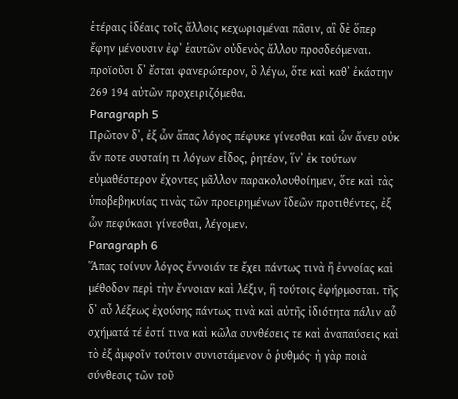ἑτέραις ἰδέαις τοῖς ἄλλοις κεχωρισμέναι πᾶσιν, αἳ δὲ ὅπερ ἔφην μένουσιν ἐφʼ ἑαυτῶν οὐδενὸς ἄλλου προσδεόμεναι. προϊοῦσι δʼ ἔσται φανερώτερον, ὃ λέγω, ὅτε καὶ καθʼ ἐκάστην 269 194 αὐτῶν προχειριζόμεθα.
Paragraph 5
Πρῶτον δʼ, ἐξ ὧν ἅπας λόγος πέφυκε γίνεσθαι καὶ ὧν ἄνευ οὐκ ἄν ποτε συσταίη τι λόγων εἶδος, ῥητέον, ἵνʼ ἐκ τούτων εὐμαθέστερον ἔχοντες μᾶλλον παρακολουθοίημεν, ὅτε καὶ τὰς ὑποβεβηκυίας τινὰς τῶν προειρημένων ῖδεῶν προτιθέντες, ἐξ ὧν πεφύκασι γίνεσθαι, λέγομεν.
Paragraph 6
Ἅπας τοίνυν λόγος ἔννοιάν τε ἔχει πάντως τινὰ ἢ ἐννοίας καὶ μέθοδον περὶ τὴν ἔννοιαν καὶ λέξιν, ἣ τούτοις ἐφήρμοσται. τῆς δʼ αὖ λέξεως ἐχούσης πάντως τινὰ καὶ αὐτῆς ἰδιότητα πάλιν αὗ σχήματά τέ ἐστί τινα καὶ κῶλα συνθέσεις τε καὶ ἀναπαύσεις καὶ τὸ ἐξ ἀμφοῖν τούτοιν συνιστάμενον ὁ ῥυθμός· ἡ γὰρ ποιὰ σύνθεσις τῶν τοῦ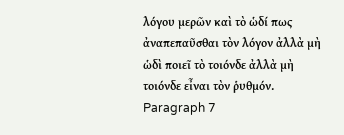λόγου μερῶν καὶ τὸ ὡδί πως ἀναπεπαῦσθαι τὸν λόγον ἀλλὰ μὴ ὡδὶ ποιεῖ τὸ τοιόνδε ἀλλὰ μὴ τοιόνδε εἶναι τὸν ῥυθμόν.
Paragraph 7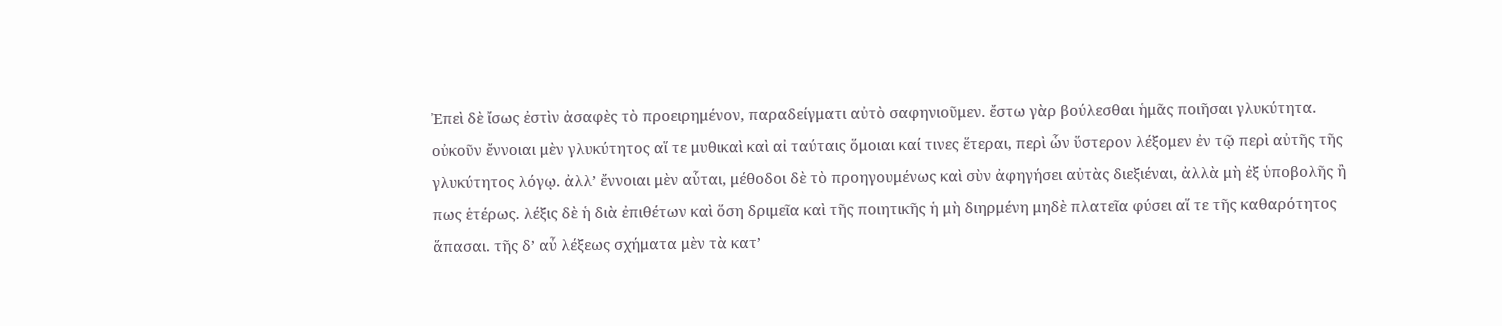Ἐπεὶ δὲ ἴσως ἐστὶν ἀσαφὲς τὸ προειρημένον, παραδείγματι αὐτὸ σαφηνιοῦμεν. ἔστω γὰρ βούλεσθαι ἡμᾶς ποιῆσαι γλυκύτητα. οὐκοῦν ἔννοιαι μὲν γλυκύτητος αἵ τε μυθικαὶ καὶ αἰ ταύταις ὅμοιαι καί τινες ἕτεραι, περὶ ὧν ὕστερον λέξομεν ἐν τῷ περὶ αὐτῆς τῆς γλυκύτητος λόγῳ. ἀλλʼ ἔννοιαι μὲν αὗται, μέθοδοι δὲ τὸ προηγουμένως καὶ σὺν ἀφηγήσει αὐτὰς διεξιέναι, ἀλλὰ μὴ ἐξ ὑποβολῆς ἢ πως ἑτέρως. λέξις δὲ ἡ διὰ ἐπιθέτων καὶ ὅση δριμεῖα καὶ τῆς ποιητικῆς ἡ μὴ διηρμένη μηδὲ πλατεῖα φύσει αἵ τε τῆς καθαρότητος ἅπασαι. τῆς δʼ αὖ λέξεως σχήματα μὲν τὰ κατʼ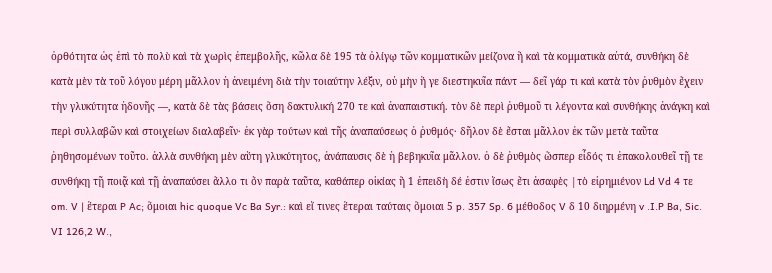ὀρθότητα ὡς ἐπὶ τὸ πολὺ καὶ τὰ χωρὶς ἐπεμβολῆς, κῶλα δὲ 195 τὰ ὀλίγῳ τῶν κομματικῶν μείζονα ἢ καὶ τὰ κομματικὰ αὐτά, συνθήκη δὲ κατὰ μὲν τὰ τοῦ λόγου μέρη μᾶλλον ἡ ἀνειμένη διὰ τὴν τοιαύτην λέξιν, οὐ μὴν ἥ γε διεστηκυῖα πάντ — δεῖ γάρ τι καὶ κατὰ τὸν ῥυθμὸν ἔχειν τὴν γλυκύτητα ἡδονῆς —, κατὰ δὲ τὰς βάσεις ὅση δακτυλική 270 τε καὶ ἀναπαιστική. τὸν δὲ περὶ ῥυθμοῦ τι λέγοντα καὶ συνθήκης ἀνάγκη καὶ περὶ συλλαβῶν καὶ στοιχείων διαλαβεῖν· ἐκ γὰρ τούτων καὶ τῆς ἀναπαύσεως ὁ ῥυθμός· δῆλον δὲ ἔσται μᾶλλον ἐκ τῶν μετὰ ταῦτα ῥηθησομένων τοῦτο. ἀλλὰ συνθήκη μὲν αὕτη γλυκύτητος, ἀνάπαυσις δὲ ἡ βεβηκυῖα μᾶλλον. ὁ δὲ ῥυθμὸς ὥσπερ εἶδός τι ἐπακολουθεῖ τῇ τε συνθήκῃ τῇ ποιᾷ καὶ τῇ ἀναπαύσει ἄλλο τι ὄν παρὰ ταῦτα, καθάπερ οἰκίας ἢ 1 ἐπειδὴ δέ ἐστιν ἴσως ἔτι ἀσαφὲς |τὸ εἰρημιένον Ld Vd 4 τε om. V | ἕτεραι P Ac; ὅμοιαι hic quoque Vc Ba Syr.: καὶ εἴ τινες ἕτεραι ταύταις ὅμοιαι 5 p. 357 Sp. 6 μέθοδος V δ 10 διηρμένη v .I.P Ba, Sic. VI 126,2 W.,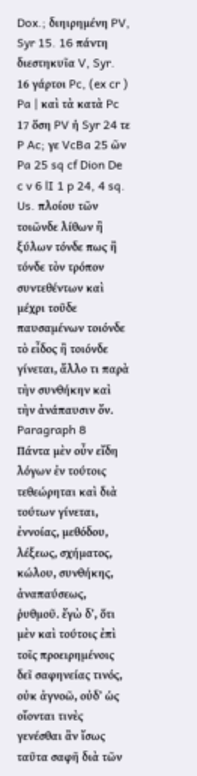Dox.; διηιρημένη PV, Syr 15. 16 πάντη διεστηκυῖα V, Syr. 16 γάρτοι Pc, (ex cr ) Pa | καὶ τὰ κατὰ Pc 17 ὅση PV ἡ Syr 24 τε P Ac; γε VcBa 25 ῶν Pa 25 sq cf Dion De c v 6 lI 1 p 24, 4 sq. Us. πλοίου τῶν τοιῶνδε λίθων ἢ ξύλων τόνδε πως ἢ τόνδε τὸν τρόπον συντεθέντων καὶ μέχρι τοῦδε παυσαμένων τοιόνδε τὸ εἶδος ἢ τοιόνδε γίνεται, ἄλλο τι παρὰ τὴν συνθήκην καὶ τὴν ἀνάπαυσιν ὄν.
Paragraph 8
Πάντα μὲν οὖν εἴδη λόγων ἐν τούτοις τεθεώρηται καὶ διὰ τούτων γίνεται, ἐννοίας, μεθόδου, λέξεως, σχήματος, κώλου, συνθήκης, ἀναπαύσεως, ῥυθμοῦ. ἔγὼ δʼ, ὅτι μὲν καὶ τούτοις ἐπὶ τοῖς προειρημένοις δεῖ σαφηνείας τινός, οὐκ ἀγνοῶ, οὐδʼ ὡς οἴονται τινὲς γενέσθαι ἂν ἴσως ταῦτα σαφῆ διὰ τῶν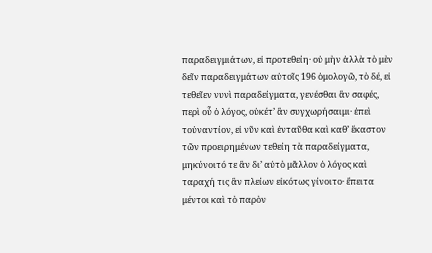παραδειγμιάτων, εἰ προτεθείη· οὐ μὴν ἀλλὰ τὸ μὲν δεῖν παραδειγμάτων αὐτοῖς 196 ὁμολογῶ, τὸ δέ, εἰ τεθεῖεν νυνὶ παραδείγματα, γενέσθαι ἂν σαφές, περὶ οὗ ὁ λόγος, οὐκέτʼ ἂν συγχωρήσαιμι· ἐπεὶ τοὐναντίον, εἰ νῦν καὶ ἐνταῦθα καὶ καθʼ ἕκαστον τῶν προειρημένων τεθείη τὰ παραδείγματα, μηκύνοιτό τε ἂν διʼ αὐτὸ μᾶλλον ὁ λόγος καὶ ταραχή τις ἂν πλείων εἰκότως γίνοιτο· ἔπειτα μέντοι καὶ τὸ παρὸν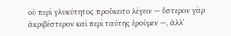οὐ περὶ γλυκύτητος προὔκειτο λέγειν — ὕστερον γὰρ ἀκριβέστερον καὶ περὶ ταύτης ἐροῦμεν —, ἀλλʼ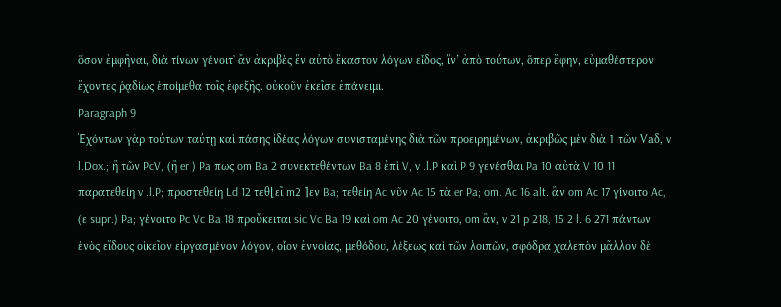ὅσον ἐμφῆναι, διὰ τίνων γένοιτʼ ἄν ἀκριβὲς ἕν αὐτὸ ἕκαστον λόγων εἶδος, ἵν’ ἀπὸ τούτων, ὅπερ ἔφην, εὐμαθέστερον ἔχοντες ῥᾳδίως ἑποίμεθα τοῖς ἐφεξῆς. οὐκοῦν ἐκεῖσε ἐπάνειμι.
Paragraph 9
Ἐχόντων γὰρ τούτων ταύτῃ καὶ πάσης ἰδέας λόγων συνισταμένης διὰ τῶν προειρημένων, ἀκριβῶς μὲν διὰ 1 τῶν Vaδ, v l.Dox.; ἢ τῶν PcV, (ἢ er ) Pa πως om Ba 2 συνεκτεθέντων Ba 8 ἐπὶ V, v .l.P καὶ P 9 γενέσθαι Pa 10 αὐτὰ V 10 11 παρατεθείη v .l.P; προστεθείη Ld 12 τεθ⌊εῖ m2 ⌉εν Ba; τεθείη Ac νῦν Ac 15 τὰ er Pa; om. Ac 16 alt. ἂν om Ac 17 γίνοιτο Ac, (ε supr.) Pa; γένοιτο Pc Vc Ba 18 προὔκειται sic Vc Ba 19 καὶ om Ac 20 γένοιτο, om ἂν, v 21 p 218, 15 2 l. 6 271 πάντων ἑνὸς εἴδους οἰκεῖον εἰργασμένον λόγον, οἷον ἐννοίας, μεθόδου, λέξεως καὶ τῶν λοιπῶν, σφόδρα χαλεπὸν μᾶλλον δὲ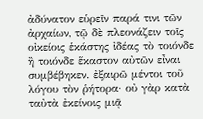ἀδύνατον εὑρεῖν παρά τινι τῶν ἀρχαίων, τῷ δὲ πλεονάζειν τοῖς οἰκείοις ἑκάστης ἰδέας τὸ τοιόνδε ἢ τοιόνδε ἕκαστον αὐτῶν εἶναι συμβέβηκεν. ἐξαιρῶ μέντοι τοῦ λόγου τὸν ῥήτορα· οὐ γὰρ κατὰ ταὐτὰ ἐκείνοις μιᾷ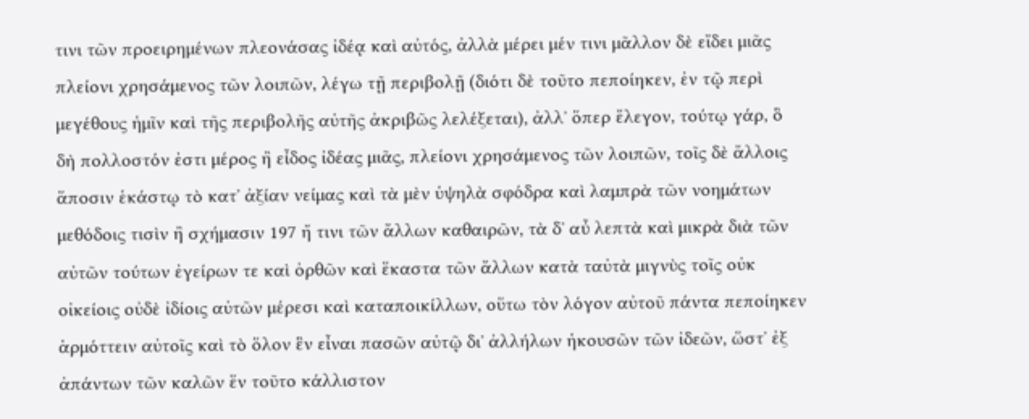τινι τῶν προειρημένων πλεονάσας ἰδέᾳ καὶ αὐτός, ἀλλὰ μέρει μέν τινι μᾶλλον δὲ εἴδει μιᾶς πλείονι χρησάμενος τῶν λοιπῶν, λέγω τῇ περιβολῇ (διότι δὲ τοῦτο πεποίηκεν, ἐν τῷ περὶ μεγέθους ἡμῖν καὶ τῆς περιβολῆς αὐτῆς ἀκριβῶς λελέξεται), ἀλλʼ ὅπερ ἔλεγον, τούτῳ γάρ, ὃ δὴ πολλοστόν ἐστι μέρος ἢ εἶδος ἰδέας μιᾶς, πλείονι χρησάμενος τῶν λοιπῶν, τοῖς δὲ ἄλλοις ἅποσιν ἑκάστῳ τὸ κατʼ ἀξίαν νείμας καὶ τὰ μὲν ὑψηλὰ σφόδρα καὶ λαμπρὰ τῶν νοημάτων μεθόδοις τισὶν ἢ σχήμασιν 197 ἤ τινι τῶν ἄλλων καθαιρῶν, τὰ δʼ αὖ λεπτὰ καὶ μικρὰ διὰ τῶν αὐτῶν τούτων ἐγείρων τε καὶ ὀρθῶν καὶ ἕκαστα τῶν ἄλλων κατὰ ταὐτὰ μιγνὺς τοῖς οὐκ οἰκείοις οὐδὲ ἰδίοις αὐτῶν μέρεσι καὶ καταποικίλλων, οὕτω τὸν λόγον αὐτοῦ πάντα πεποίηκεν ἁρμόττειν αὐτοῖς καὶ τὸ ὅλον ἓν εἶναι πασῶν αὐτῷ διʼ ἀλλήλων ἡκουσῶν τῶν ἰδεῶν, ὥστʼ ἐξ ἀπάντων τῶν καλῶν ἕν τοῦτο κάλλιστον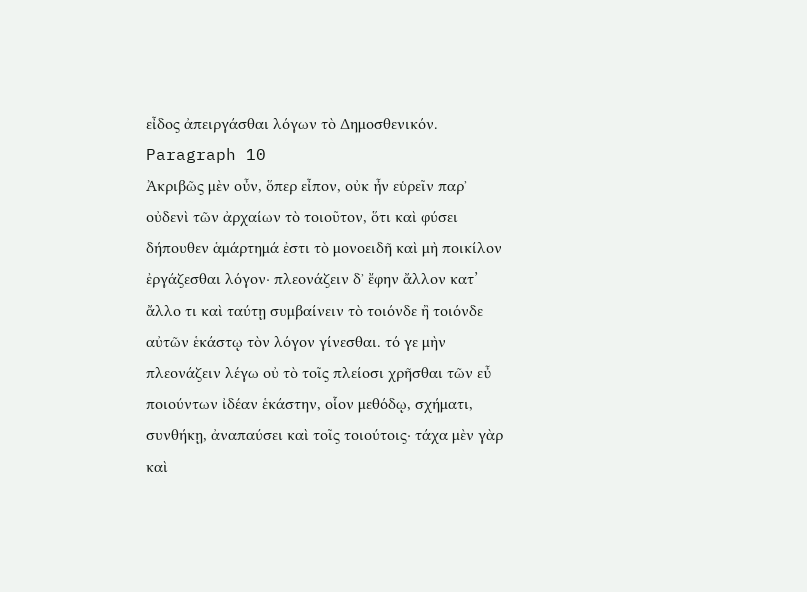εἶδος ἀπειργάσθαι λόγων τὸ Δημοσθενικόν.
Paragraph 10
Ἀκριβῶς μὲν οὖν, ὅπερ εἶπον, οὐκ ἦν εὑρεῖν παρʼ οὐδενὶ τῶν ἀρχαίων τὸ τοιοῦτον, ὅτι καὶ φύσει δήπουθεν ἁμάρτημά ἐστι τὸ μονοειδῆ καὶ μὴ ποικίλον ἐργάζεσθαι λόγον· πλεονάζειν δʼ ἔφην ἄλλον κατ’ ἄλλο τι καὶ ταύτῃ συμβαίνειν τὸ τοιόνδε ἢ τοιόνδε αὐτῶν ἑκάστῳ τὸν λόγον γίνεσθαι. τό γε μὴν πλεονάζειν λέγω οὐ τὸ τοῖς πλείοσι χρῆσθαι τῶν εὖ ποιούντων ἰδέαν ἑκάστην, οἷον μεθόδῳ, σχήματι, συνθήκῃ, ἀναπαύσει καὶ τοῖς τοιούτοις· τάχα μὲν γὰρ καὶ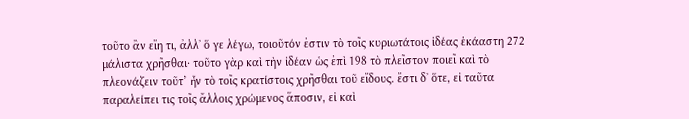τοῦτο ἂν εἴη τι, ἀλλʼ ὅ γε λέγω, τοιοῦτόν ἐστιν τὸ τοῖς κυριωτάτοις ἰδέας ἑκάαστη 272 μάλιστα χρῆσθαι· τοῦτο γὰρ καὶ τὴν ἰδέαν ὡς ἐπὶ 198 τὸ πλεῖστον ποιεῖ καὶ τὸ πλεονάζειν τοῦτ’ ἦν τὸ τοῖς κρατίστοις χρῆσθαι τοῦ εἴδους. ἔστι δʼ ὅτε, εἰ ταῦτα παραλείπει τις τοῖς ἄλλοις χρώμενος ἅποσιν, εἰ καὶ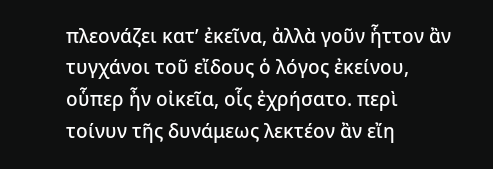πλεονάζει κατ’ ἐκεῖνα, ἀλλὰ γοῦν ἧττον ἂν τυγχάνοι τοῦ εἴδους ὁ λόγος ἐκείνου, οὗπερ ἦν οἰκεῖα, οἷς ἐχρήσατο. περὶ τοίνυν τῆς δυνάμεως λεκτέον ἂν εἴη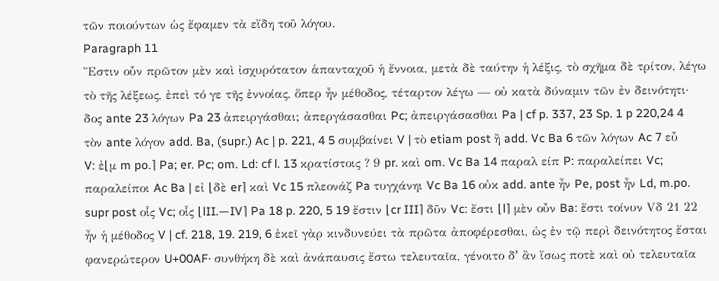τῶν ποιούντων ὡς ἔφαμεν τὰ εἴδη τοῦ λόγου.
Paragraph 11
Ἔστιν οὖν πρῶτον μὲν καὶ ἰσχυρότατον ἁπανταχοῦ ἡ ἔννοια, μετὰ δὲ ταύτην ἡ λέξις, τὸ σχῆμα δὲ τρίτον, λέγω τὸ τῆς λέξεως, ἐπεὶ τό γε τῆς ἐννοίας, ὅπερ ἦν μέθοδος, τέταρτον λέγω — οὐ κατὰ δύναμιν τῶν ἐν δεινότητι· δος ante 23 λόγων Pa 23 ἀπειργάσθαι; ἀπεργάσασθαι Pc; ἀπειργάσασθαι Pa | cf p. 337, 23 Sp. 1 p 220,24 4 τὸν ante λόγον add. Ba, (supr.) Ac | p. 221, 4 5 συμβαίνει V | τὸ etiam post ἢ add. Vc Ba 6 τῶν λόγων Ac 7 εὖ V: ἐ⌊μ m po.⌉ Pa; er. Pc; om. Ld: cf l. 13 κρατίστοις ? 9 pr. καὶ om. Vc Ba 14 παραλ είπ P: παραλείπει Vc; παραλείποι Ac Ba | εἰ ⌊δὲ er⌉ καὶ Vc 15 πλεονάζ Pa τυγχάνηι Vc Ba 16 οὐκ add. ante ἦν Pe, post ἦν Ld, m.po. supr post οἷς Vc; οἷς ⌊lII.—IV⌉ Pa 18 p. 220, 5 19 ἔστιν ⌊cr III⌉ δῦν Vc: ἔστι ⌊l⌉ μὲν οὖν Ba: ἔστι τοίνυν Vδ 21 22 ἦν ἡ μέθοδος V | cf. 218, 19. 219, 6 ἐκεῖ γὰρ κινδυνεύει τὰ πρῶτα ἀποφέρεσθαι, ὡς ἐν τῷ περὶ δεινότητος ἔσται φανερώτερον U+00AF· συνθήκη δὲ καὶ ἀνάπαυσις ἔστω τελευταῖα, γένοιτο δʼ ἂν ἴσως ποτὲ καὶ οὐ τελευταῖα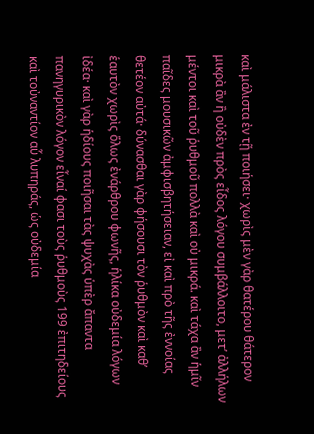καὶ μάλιστα ἐν τῇ ποιήσει· χωρὶς μὲν γὰρ θατέρου θάτερον μικρὰ ἂν ἢ οὐδὲν πρὸς εἶδος λόγου συμβάλλοιτο, μετʼ ἀλλήλων μέντοι καὶ τοῦ ῥυθμοῦ πολλὰ καὶ οὐ μικρά. καὶ τάχα ἂν ἡμῖν παῖδες μουσικῶν ἀμφισβητήσειαν, εἰ καὶ πρὸ τῆς ἐννοίας θετέον αὐτά· δύνασθαι γὰρ φήσουσι τὸν ῥυθμὸν καὶ καθʼ ἑαυτὸν χωρὶς ὅλως ἐνάρθρου φωνῆς, ἡλίκα οὐδεμία λόγων ἰδέα· καὶ γὰρ ἡδίους ποιῆσαι τὰς ψυχὰς ὑπὲρ ἄπαντα πανηγυρικὸν λόγον εἶναί φασι τοὺς ῥυθμοὺς 199 ἐπιτηδείους καὶ τοὐναντίον αὗ λυπηράς, ὡς οὐδεμία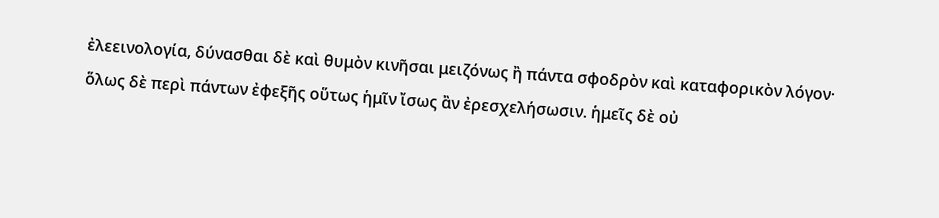ἐλεεινολογία, δύνασθαι δὲ καὶ θυμὸν κινῆσαι μειζόνως ἢ πάντα σφοδρὸν καὶ καταφορικὸν λόγον· ὅλως δὲ περὶ πάντων ἐφεξῆς οὕτως ἡμῖν ἴσως ἂν ἐρεσχελήσωσιν. ἡμεῖς δὲ οὐ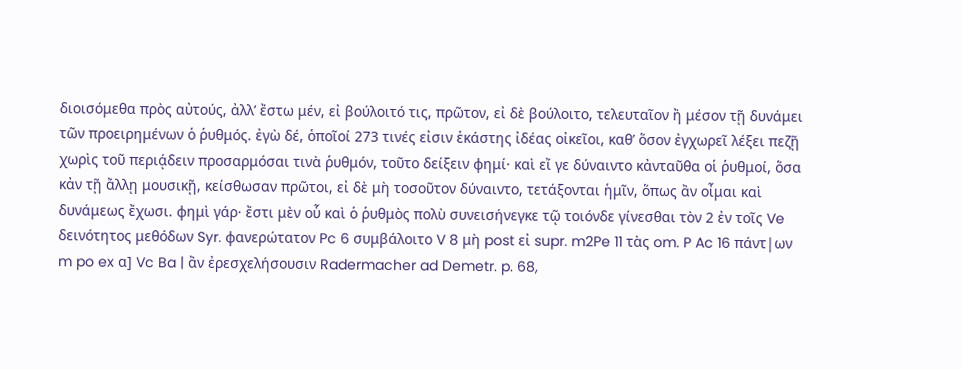διοισόμεθα πρὸς αὐτούς, ἀλλʼ ἔστω μέν, εἰ βούλοιτό τις, πρῶτον, εἰ δὲ βούλοιτο, τελευταῖον ἢ μέσον τῇ δυνάμει τῶν προειρημένων ὁ ῥυθμός. ἐγὼ δέ, ὁποῖοί 273 τινές εἰσιν ἑκάστης ἰδέας οἰκεῖοι, καθʼ ὅσον ἐγχωρεῖ λέξει πεζῇ χωρὶς τοῦ περιᾴδειν προσαρμόσαι τινὰ ῥυθμόν, τοῦτο δείξειν φημί· καὶ εἴ γε δύναιντο κἀνταῦθα οἱ ῥυθμοί, ὅσα κἀν τῇ ἄλλῃ μουσικῇ, κείσθωσαν πρῶτοι, εἰ δὲ μὴ τοσοῦτον δύναιντο, τετάξονται ἡμῖν, ὅπως ἂν οἶμαι καὶ δυνάμεως ἔχωσι. φημὶ γάρ· ἔστι μὲν οὗ καὶ ὁ ῥυθμὸς πολὺ συνεισήνεγκε τῷ τοιόνδε γίνεσθαι τὸν 2 ἐν τοῖς Ve δεινότητος μεθόδων Syr. φανερώτατον Pc 6 συμβάλοιτο V 8 μὴ post εἰ supr. m2Pe 11 τὰς om. P Ac 16 πάντ|ων m po ex α] Vc Ba | ἂν ἐρεσχελήσουσιν Radermacher ad Demetr. p. 68,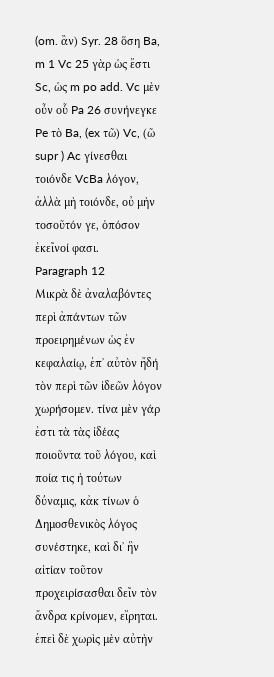(om. ἂν) Syr. 28 ὅση Ba, m 1 Vc 25 γὰρ ὡς ἔστι Sc, ὡς m po add. Vc μὲν οὖν οὗ Pa 26 συνήνεγκε Pe τὸ Ba, (ex τῶ) Vc, (ῶ supr ) Ac γίνεσθαι τοιόνδε VcBa λόγον, ἀλλὰ μὴ τοιόνδε, οὐ μὴν τοσοῦτόν γε, ὁπόσον ἐκεῖνοί φασι.
Paragraph 12
Μικρὰ δὲ ἀναλαβόντες περὶ ἀπάντων τῶν προειρημένων ὡς ἐν κεφαλαίῳ, ἐπʼ αὐτὸν ἤδή τὸν περὶ τῶν ἰδεῶν λόγον χωρήσομεν. τίνα μὲν γάρ ἐστι τὰ τὰς ἰδέας ποιοῦντα τοῦ λόγου, καὶ ποία τις ἡ τούτων δύναμις, κἀκ τίνων ὁ Δημοσθενικὸς λόγος συνέστηκε, καὶ διʼ ἣν αἰτίαν τοῦτον προχειρίσασθαι δεῖν τὸν ἄνδρα κρίνομεν, εἴρηται. ἐπεὶ δὲ χωρὶς μὲν αὐτὴν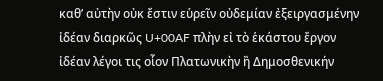καθʼ αὐτὴν οὐκ ἔστιν εὑρεῖν οὐδεμίαν ἐξειργασμένην ἰδέαν διαρκῶς U+00AF πλὴν εἰ τὸ ἑκάστου ἔργον ἰδέαν λέγοι τις οἷον Πλατωνικὴν ἢ Δημοσθενικήν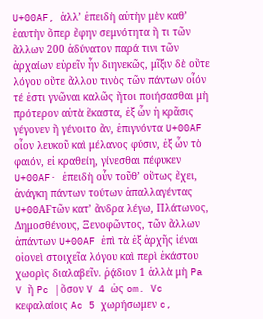U+00AF, ἀλλʼ ἐπειδὴ αὐτὴν μὲν καθʼ ἑαυτὴν ὅπερ ἔφην σεμνότητα ἢ τι τῶν ἄλλων 200 ἀδύνατον παρά τινι τῶν ἀρχαίων εὑρεῖν ἦν διηνεκῶς, μῖξιν δὲ οὔτε λόγου οὔτε ἄλλου τινὸς τῶν πάντων οἷόν τέ ἐστι γνῶναι καλῶς ἤτοι ποιήσασθαι μὴ πρότερον αὐτὰ ἕκαστα, ἐξ ὧν ἡ κρᾶσις γέγονεν ἢ γένοιτο ἄν, ἐπιγνόντα U+00AF οἷον λευκοῦ καὶ μέλανος φύσιν, ἐξ ὧν τὸ φαιόν, εἰ κραθείη, γίνεσθαι πέφυκεν U+00AF· ἐπειδὴ οὖν τοῦθʼ οὕτως ἔχει, ἀνάγκη πάντων τούτων ἀπαλλαγέντας U+00AFτῶν κατʼ ἄνδρα λέγω, Πλάτωνος, Δημοσθένους, Ξενοφῶντος, τῶν ἄλλων ἀπάντων U+00AF ἐπὶ τὰ ἐξ ἀρχῆς ἰέναι οἱονεὶ στοιχεῖα λόγου καὶ περὶ ἑκάστου χωορὶς διαλαβεῖν. ῥᾴδιον 1 ἀλλὰ μὴ Pa V ἢ Pc |ὅσον V 4 ὡς om. Vc κεφαλαίοις Ac 5 χωρήσωμεν c,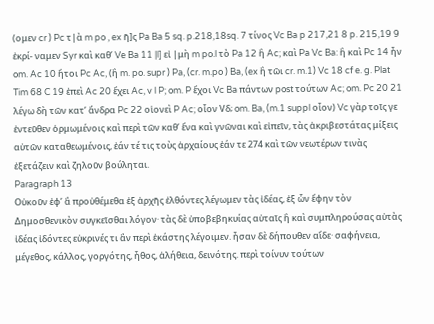(ομεν cr ) Pc τ|ὰ m po , ex ῆ]ς Pa Ba 5 sq. p.218,18sq. 7 τίνος Vc Ba p 217,21 8 p. 215,19 9 ἐκρί- ναμεν Syr καὶ καθʼ Ve Ba 11 |l] εἰ |μὴ m po.l τὸ Pa 12 ἢ Ac; καὶ Pa Vc Ba: ἢ καὶ Pc 14 ἦν om. Ac 10 ἤτοι Pc Ac, (ἢ m. po. supr ) Pa, (cr. m.po ) Ba, (ex ἢ τῶι cr. m.1) Vc 18 cf e. g. Plat Tim 68 C 19 ἐπεὶ Ac 20 ἔχει Ac, v l P; om. P ἔχοι Vc Ba πάντων post τούτων Ac; om. Pc 20 21 λέγω δὴ τῶν κατʼ ἄνδρα Pc 22 οἱονεὶ P Ac; οἷον Vδ; om. Ba, (m.1 suppl οἷον) Vc γὰρ τοῖς γε ἐντεῦθεν ὁρμωμένοις καὶ περὶ τῶν καθʼ ἕνα καὶ γνῶναι καὶ εἰπεῖν, τὰς ἀκριβεστάτας μίξεις αὐτῶν καταθεωμένοις, ἐάν τέ τις τοὺς ἀρχαίους ἐάν τε 274 καὶ τῶν νεωτέρων τινὰς ἐξετάζειν καὶ ζηλοῦν βούληται.
Paragraph 13
Οὐκοῦν ἐφʼ ἃ προὐθέμεθα ἐξ ἀρχῆς ἐλθόντες λέγωμεν τὰς ἰδέας, ἐξ ὧν ἔφην τὸν Δημοσθενικὸν συγκεῖσθαι λόγον· τὰς δὲ ὑποβεβηκυίας αὐταῖς ἢ καὶ συμπληρούσας αὐτὰς ἰδέας ἰδόντες εὐκρινές τι ἂν περὶ ἑκάστης λέγοιμεν. ἦσαν δὲ δήπουθεν αἵδε· σαφήνεια, μέγεθος, κάλλος, γοργότης, ἦθος, ἀλήθεια, δεινότης. περὶ τοίνυν τούτων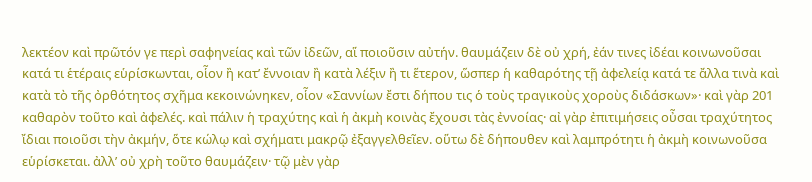λεκτέον καὶ πρῶτόν γε περὶ σαφηνείας καὶ τῶν ἰδεῶν, αἵ ποιοῦσιν αὐτήν. θαυμάζειν δὲ οὐ χρή, ἐάν τινες ἰδέαι κοινωνοῦσαι κατά τι ἑτέραις εὑρίσκωνται, οἷον ἢ κατʼ ἔννοιαν ἢ κατὰ λέξιν ἢ τι ἕτερον, ὥσπερ ἡ καθαρότης τῇ ἀφελείᾳ κατά τε ἄλλα τινὰ καὶ κατὰ τὸ τῆς ὀρθότητος σχῆμα κεκοινώνηκεν, οἷον «Σαννίων ἔστι δήπου τις ὁ τοὺς τραγικοὺς χοροὺς διδάσκων»· καὶ γὰρ 201 καθαρὸν τοῦτο καὶ ἀφελές. καὶ πάλιν ἡ τραχύτης καὶ ἡ ἀκμὴ κοινὰς ἔχουσι τὰς ἐννοίας· αἰ γὰρ ἐπιτιμήσεις οὖσαι τραχύτητος ἴδιαι ποιοῦσι τὴν ἀκμήν, ὅτε κώλῳ καὶ σχήματι μακρῷ ἐξαγγελθεῖεν. οὕτω δὲ δήπουθεν καὶ λαμπρότητι ἡ ἀκμὴ κοινωνοῦσα εὑρίσκεται. ἀλλʼ οὐ χρὴ τοῦτο θαυμάζειν· τῷ μὲν γὰρ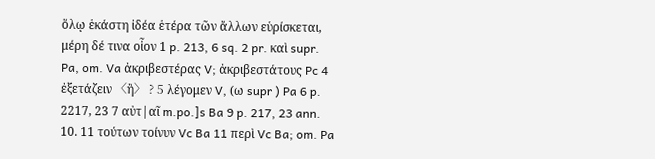ὅλῳ ἑκάστη ἰδέα ἑτέρα τῶν ἄλλων εὑρίσκεται, μέρη δέ τινα οἷον 1 p. 213, 6 sq. 2 pr. καὶ supr. Pa, om. Va ἀκριβεστέρας V; ἀκριβεστάτους Pc 4 ἐξετάζειν 〈ἢ〉 ? 5 λέγομεν V, (ω supr ) Pa 6 p. 2217, 23 7 αὐτ|αῖ m.po.]s Ba 9 p. 217, 23 ann. 10. 11 τούτων τοίνυν Vc Ba 11 περὶ Vc Ba; om. Pa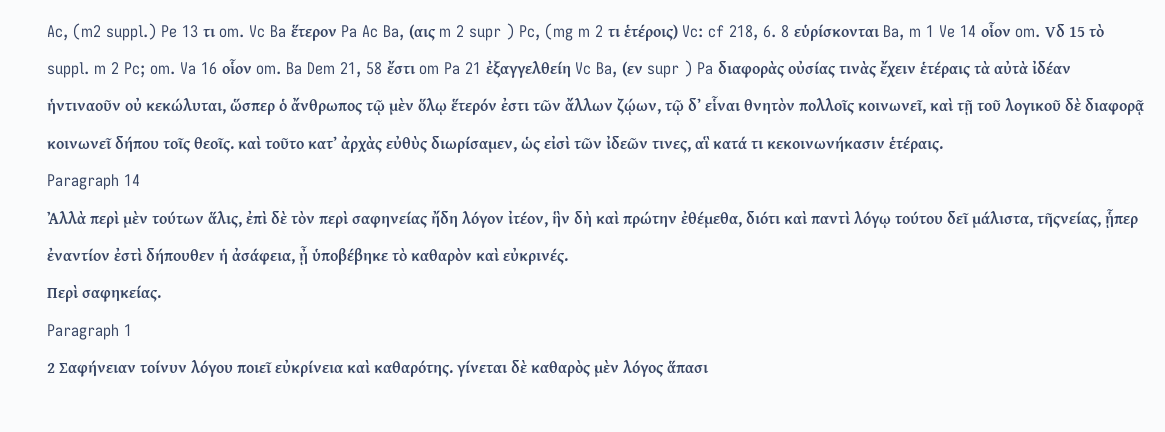Ac, (m2 suppl.) Pe 13 τι om. Vc Ba ἕτερον Pa Ac Ba, (αις m 2 supr ) Pc, (mg m 2 τι ἑτέροις) Vc: cf 218, 6. 8 εὑρίσκονται Ba, m 1 Ve 14 οἷον om. Vδ 15 τὸ suppl. m 2 Pc; om. Va 16 οἷον om. Ba Dem 21, 58 ἔστι om Pa 21 ἐξαγγελθείη Vc Ba, (εν supr ) Pa διαφορὰς οὐσίας τινὰς ἔχειν ἑτέραις τὰ αὐτὰ ἰδέαν ἡντιναοῦν οὐ κεκώλυται, ὥσπερ ὁ ἄνθρωπος τῷ μὲν ὅλῳ ἕτερόν ἐστι τῶν ἄλλων ζῴων, τῷ δʼ εἷναι θνητὸν πολλοῖς κοινωνεῖ, καὶ τῇ τοῦ λογικοῦ δὲ διαφορᾷ κοινωνεῖ δήπου τοῖς θεοῖς. καὶ τοῦτο κατʼ ἀρχὰς εὐθὺς διωρίσαμεν, ὡς εἰσὶ τῶν ἰδεῶν τινες, αἳ κατά τι κεκοινωνήκασιν ἑτέραις.
Paragraph 14
Ἀλλὰ περὶ μὲν τούτων ἅλις, ἐπὶ δὲ τὸν περὶ σαφηνείας ἤδη λόγον ἰτέον, ἣν δὴ καὶ πρώτην ἐθέμεθα, διότι καὶ παντὶ λόγῳ τούτου δεῖ μάλιστα, τῆςνείας, ᾗπερ ἐναντίον ἐστὶ δήπουθεν ἡ ἀσάφεια, ᾖ ὑποβέβηκε τὸ καθαρὸν καὶ εὐκρινές.
Περὶ σαφηκείας.
Paragraph 1
2 Σαφήνειαν τοίνυν λόγου ποιεῖ εὐκρίνεια καὶ καθαρότης. γίνεται δὲ καθαρὸς μὲν λόγος ἅπασι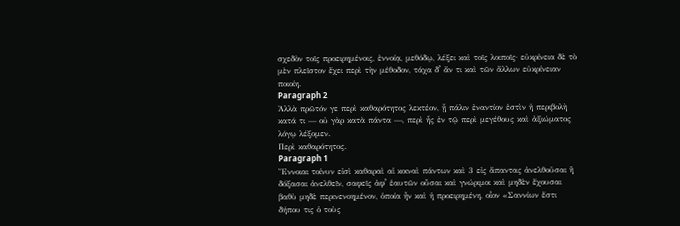σχεδὸν τοῖς προειρημένοις, ἐννοίᾳ, μεθόδῳ, λέξει καὶ τοῖς λοιποῖς· εὐκρίνεια δὲ τὸ μὲν πλεῖστον ἔχει περὶ τὴν μέθοδον, τάχα δʼ ἄν τι καὶ τῶν ἄλλων εὐκρίνειαν ποιοίη.
Paragraph 2
Ἀλλὰ πρῶτόν γε περὶ καθαρότητος λεκτέον, ᾗ πάλιν ἐναντίον ἐστὶν ἡ περιβολὴ κατά τι — οὐ γὰρ κατὰ πάντα —, περὶ ἧς ἐν τῷ περὶ μεγέθους καὶ ἀξιώματος λόγῳ λέξομεν.
Περὶ καθαρότητος.
Paragraph 1
Ἔννοιαι τοίνυν εἰσὶ καθαραὶ αἱ κοιναὶ πάντων καὶ 3 εἰς ἅπαντας ἀνελθοῦσαι ἢ δόξασαι ἀνελθεῖν, σαφεῖς ἀφʼ ἑαυτῶν οὖσαι καὶ γνώριμοι καὶ μηδὲν ἔχουσαι βαθὺ μηδὲ περινενοημένον, ὁποία ἦν καὶ ἡ προειρημένη, οἷον «Σαννίων ἔστι δήπου τις ὁ τοὺς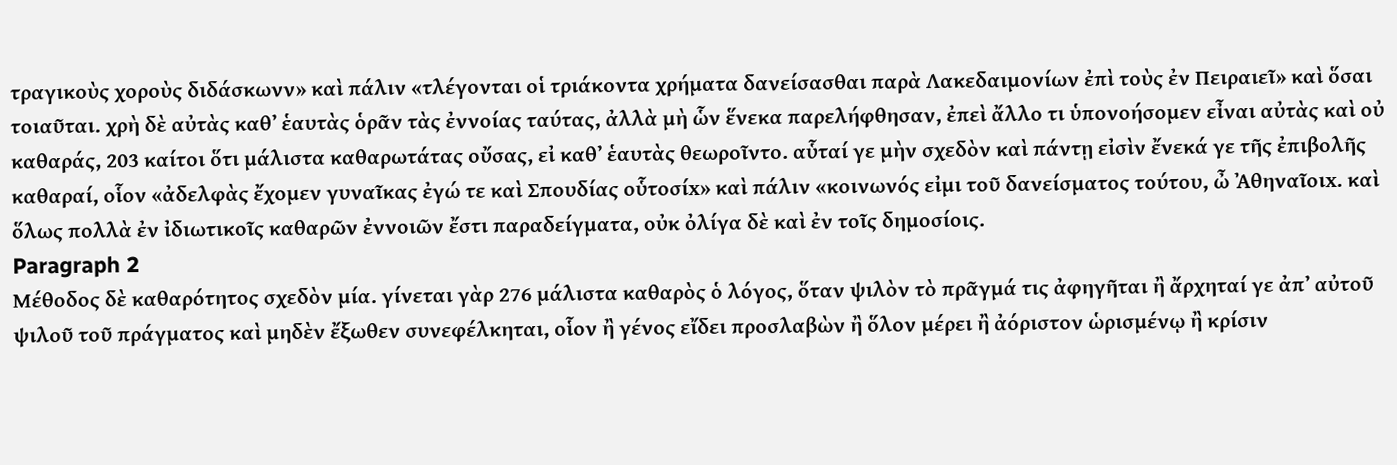τραγικοὺς χοροὺς διδάσκωνν» καὶ πάλιν «τλέγονται οἱ τριάκοντα χρήματα δανείσασθαι παρὰ Λακεδαιμονίων ἐπὶ τοὺς ἐν Πειραιεῖ» καὶ ὅσαι τοιαῦται. χρὴ δὲ αὐτὰς καθʼ ἑαυτὰς ὁρᾶν τὰς ἐννοίας ταύτας, ἀλλὰ μὴ ὧν ἕνεκα παρελήφθησαν, ἐπεὶ ἄλλο τι ὑπονοήσομεν εἶναι αὐτὰς καὶ οὐ καθαράς, 203 καίτοι ὅτι μάλιστα καθαρωτάτας οὔσας, εἰ καθʼ ἑαυτὰς θεωροῖντο. αὗταί γε μὴν σχεδὸν καὶ πάντῃ εἰσὶν ἔνεκά γε τῆς ἐπιβολῆς καθαραί, οἷον «ἀδελφὰς ἔχομεν γυναῖκας ἐγώ τε καὶ Σπουδίας οὗτοσίx» καὶ πάλιν «κοινωνός εἰμι τοῦ δανείσματος τούτου, ὦ Ἀθηναῖοιx. καὶ ὅλως πολλὰ ἐν ἰδιωτικοῖς καθαρῶν ἐννοιῶν ἔστι παραδείγματα, οὐκ ὀλίγα δὲ καὶ ἐν τοῖς δημοσίοις.
Paragraph 2
Μέθοδος δὲ καθαρότητος σχεδὸν μία. γίνεται γὰρ 276 μάλιστα καθαρὸς ὁ λόγος, ὅταν ψιλὸν τὸ πρᾶγμά τις ἀφηγῆται ἢ ἄρχηταί γε ἀπʼ αὐτοῦ ψιλοῦ τοῦ πράγματος καὶ μηδὲν ἔξωθεν συνεφέλκηται, οἷον ἢ γένος εἴδει προσλαβὼν ἢ ὅλον μέρει ἢ ἀόριστον ὡρισμένῳ ἢ κρίσιν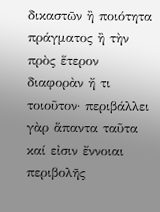δικαστῶν ἢ ποιότητα πράγματος ἢ τὴν πρὸς ἕτερον διαφορὰν ἤ τι τοιοῦτον· περιβάλλει γὰρ ἅπαντα ταῦτα καί εἰσιν ἔννοιαι περιβολῆς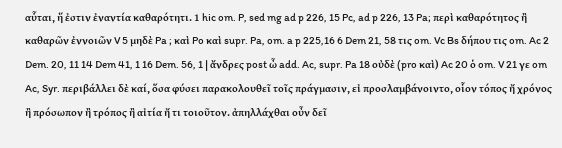αὗται, ἥ ἐστιν ἐναντία καθαρότητι. 1 hic om. P, sed mg ad p 226, 15 Pc, ad p 226, 13 Pa; περὶ καθαρότητος ἢ καθαρῶν ἐννοιῶν V 5 μηδὲ Pa ; καὶ Po καὶ supr. Pa, om. a p 225,16 6 Dem 21, 58 τις om. Vc Bs δήπου τις om. Ac 2 Dem. 20, 11 14 Dem 41, 1 16 Dem. 56, 1 | ἄνδρες post ὦ add. Ac, supr. Pa 18 οὐδὲ (pro καὶ) Ac 20 ὁ om. V 21 γε om Ac, Syr. περιβάλλει δὲ καί, ὅσα φύσει παρακολουθεῖ τοῖς πράγμασιν, εἰ προσλαμβάνοιντο, οἷον τόπος ἤ χρόνος ἢ πρόσωπον ἢ τρόπος ἢ αἰτία ἤ τι τοιοῦτον. ἀπηλλάχθαι οὖν δεῖ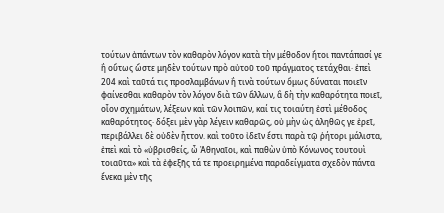τούτων ἀπάντων τὸν καθαρὸν λόγον κατὰ τὴν μέθοδον ἤτοι παντάπασί γε ἢ οὕτως ὥστε μηδὲν τούτων πρὸ αὐτοῦ τοῦ πράγματος τετάχθαι· ἐπεὶ 204 καὶ ταῦτά τις προσλαμβάνων ἢ τινὰ τούτων ὅμως δύναται ποιεῖν φαίνεσθαι καθαρὸν τὸν λόγον διὰ τῶν ἄλλων, ἃ δὴ τὴν καθαρότητα ποιεῖ, οἷον σχημάτων, λέξεων καὶ τῶν λοιπῶν, καί τις τοιαύτη ἐστὶ μέθοδος καθαρότητος· δόξει μὲν γὰρ λέγειν καθαρῶς, οὐ μὴν ὡς ἀληθῶς γε ἐρεῖ, περιβάλλει δὲ οὐδὲν ἧττον. καὶ τοῦτο ἰδεῖν ἔστι παρὰ τῷ ῥήτορι μάλιστα, ἐπεὶ καὶ τὸ «ὐβρισθείς, ὦ Ἀθηναῖοι, καὶ παθὼν ὑπὸ Κόνωνος τουτουὶ τοιαῦτα» καὶ τὰ ἐφεξῆς τά τε προειρημένα παραδείγματα σχεδὸν πάντα ἕνεκα μὲν τῆς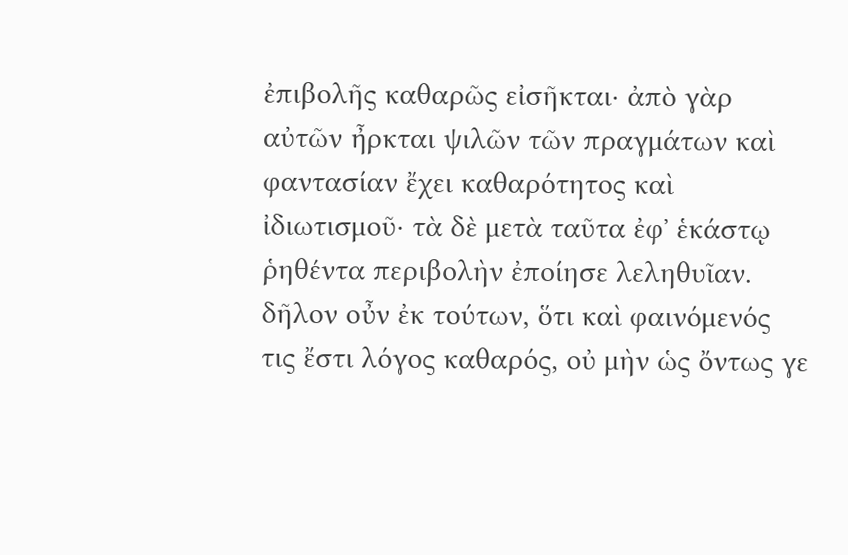ἐπιβολῆς καθαρῶς εἰσῆκται· ἀπὸ γὰρ αὐτῶν ἦρκται ψιλῶν τῶν πραγμάτων καὶ φαντασίαν ἔχει καθαρότητος καὶ ἰδιωτισμοῦ· τὰ δὲ μετὰ ταῦτα ἐφʼ ἑκάστῳ ῥηθέντα περιβολὴν ἐποίησε λεληθυῖαν. δῆλον οὖν ἐκ τούτων, ὅτι καὶ φαινόμενός τις ἔστι λόγος καθαρός, οὐ μὴν ὡς ὄντως γε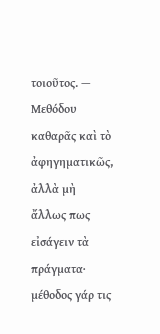τοιοῦτος. — Μεθόδου καθαρᾶς καὶ τὸ ἀφηγηματικῶς, ἀλλὰ μὴ ἄλλως πως εἰσάγειν τὰ πράγματα· μέθοδος γάρ τις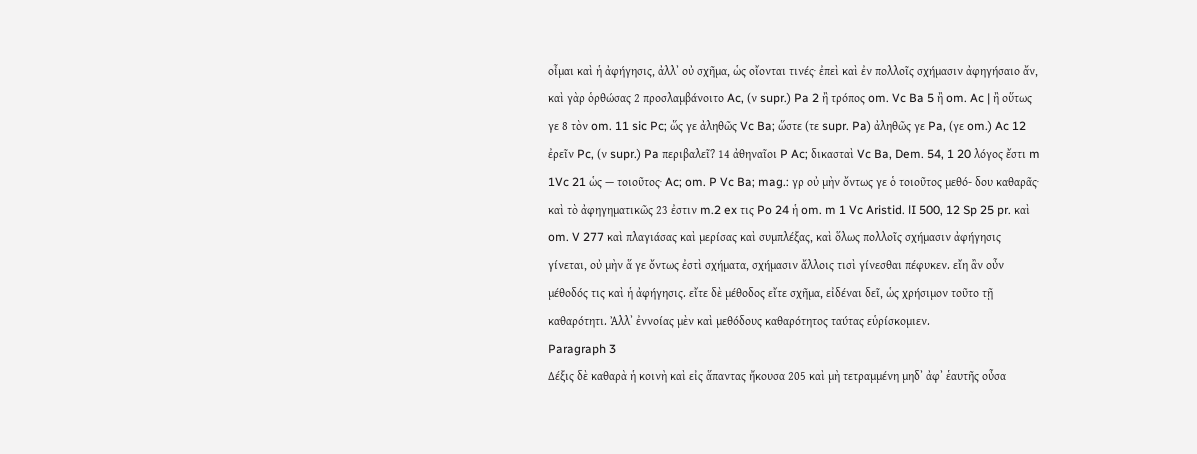οἶμαι καὶ ἡ ἀφήγησις, ἀλλʼ οὐ σχῆμα, ὡς οἴονται τινές· ἐπεὶ καὶ ἐν πολλοῖς σχήμασιν ἀφηγήσαιο ἄν, καὶ γὰρ ὁρθώσας 2 προσλαμβάνοιτο Ac, (ν supr.) Pa 2 ἢ τρόπος om. Vc Ba 5 ἢ om. Ac | ἢ οὕτως γε 8 τὸν om. 11 sic Pc; ὥς γε ἀληθῶς Vc Ba; ὥστε (τε supr. Pa) ἀληθῶς γε Pa, (γε om.) Ac 12 ἐρεῖν Pc, (ν supr.) Pa περιβαλεῖ? 14 ἀθηναῖοι P Ac; δικασταὶ Vc Ba, Dem. 54, 1 20 λόγος ἔστι m 1Vc 21 ὡς — τοιοῦτος· Ac; om. P Vc Ba; mag.: γρ οὐ μὴν ὄντως γε ὁ τοιοῦτος μεθό- δου καθαρᾶς· καὶ τὸ ἀφηγηματικῶς 23 ἐστιν m.2 ex τις Po 24 ἡ om. m 1 Vc Aristid. lI 500, 12 Sp 25 pr. καὶ om. V 277 καὶ πλαγιάσας καὶ μερίσας καὶ συμπλέξας, καὶ ὅλως πολλοῖς σχήμασιν ἀφήγησις γίνεται, οὐ μὴν ἅ γε ὄντως ἐστὶ σχήματα, σχήμασιν ἄλλοις τισὶ γίνεσθαι πέφυκεν. εἴη ἂν οὖν μέθοδός τις καὶ ἡ ἀφήγησις. εἴτε δὲ μέθοδος εἴτε σχῆμα, εἰδέναι δεῖ, ὡς χρήσιμον τοῦτο τῇ καθαρότητι. Ἀλλʼ ἐννοίας μὲν καὶ μεθόδους καθαρότητος ταύτας εὑρίσκομιεν.
Paragraph 3
Δέξις δὲ καθαρὰ ἡ κοινὴ καὶ εἰς ἅπαντας ἤκουσα 205 καὶ μὴ τετραμμένη μηδʼ ἀφʼ ἑαυτῆς οὖσα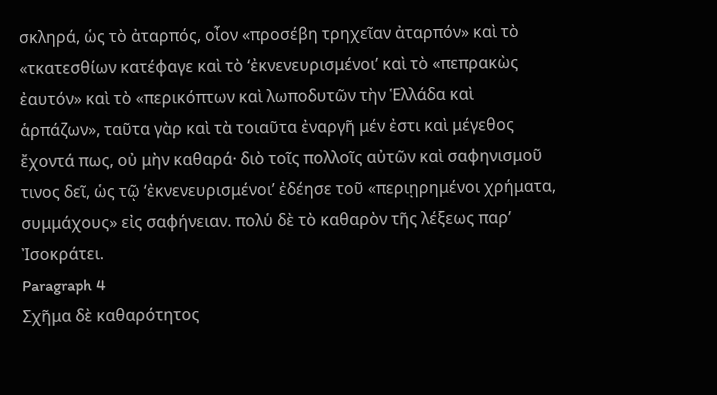σκληρά, ὡς τὸ ἀταρπός, οἶον «προσέβη τρηχεῖαν ἀταρπόν» καὶ τὸ «τκατεσθίων κατέφαγε καὶ τὸ ‘ἐκνενευρισμένοιʼ καὶ τὸ «πεπρακὼς ἐαυτόν» καὶ τὸ «περικόπτων καὶ λωποδυτῶν τὴν Ἑλλάδα καὶ ἁρπάζων», ταῦτα γὰρ καὶ τὰ τοιαῦτα ἐναργῆ μέν ἐστι καὶ μέγεθος ἔχοντά πως, οὐ μὴν καθαρά· διὸ τοῖς πολλοῖς αὐτῶν καὶ σαφηνισμοῦ τινος δεῖ, ὡς τῷ ‘ἐκνενευρισμένοιʼ ἐδέησε τοῦ «περιῃρημένοι χρήματα, συμμάχους» εἰς σαφήνειαν. πολὑ δὲ τὸ καθαρὸν τῆς λέξεως παρʼ Ἰσοκράτει.
Paragraph 4
Σχῆμα δὲ καθαρότητος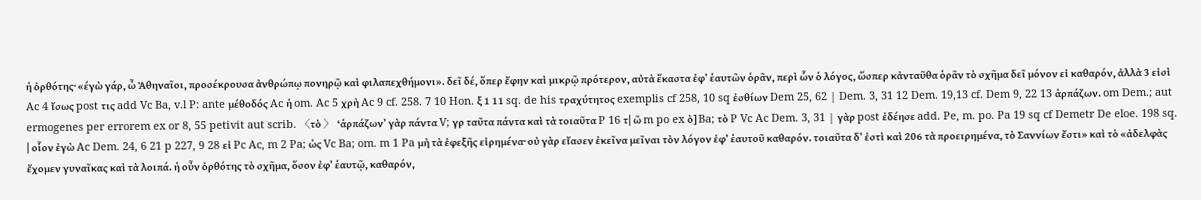ἡ ὀρθότης· «έγὼ γάρ, ὦ Ἀθηναῖοι, προσέκρουσα ἀνθρώπῳ πονηρῷ καὶ φιλαπεχθήμονι». δεῖ δέ, ὅπερ ἔφην καὶ μικρῷ πρότερον, αὐτὰ ἕκαστα ἐφʼ ἑαυτῶν ὁρᾶν, περὶ ὧν ὁ λόγος, ὥσπερ κἀνταῦθα ὁρᾶν τὸ σχῆμα δεῖ μόνον εἰ καθαρόν, ἀλλὰ 3 εἰσὶ Ac 4 ἴσως post τις add Vc Ba, v.l P: ante μέθοδός Ac ἡ om. Ac 5 χρὴ Ac 9 cf. 258. 7 10 Hon. ξ 1 11 sq. de his τραχύτητος exemplis cf 258, 10 sq ἐσθίων Dem 25, 62 | Dem. 3, 31 12 Dem. 19,13 cf. Dem 9, 22 13 ἁρπάζων. om Dem.; aut ermogenes per errorem ex or 8, 55 petivit aut scrib. 〈τὸ 〉 ‘ἁρπάζωνʼ γὰρ πάντα V; γρ ταῦτα πάντα καὶ τὰ τοιαῦτα P 16 τ| ῶ m po ex ὸ] Ba; τὸ P Vc Ac Dem. 3, 31 | γὰρ post ἐδέησε add. Pe, m. po. Pa 19 sq cf Demetr De eloe. 198 sq. | οἷον ἐγὼ Ac Dem. 24, 6 21 p 227, 9 28 εἰ Pc Ac, m 2 Pa; ὡς Vc Ba; om. m 1 Pa μὴ τὰ ἐφεξῆς εἰρημένα· οὐ γὰρ εἴασεν ἐκεῖνα μεῖναι τὸν λόγον ἐφʼ ἑαυτοῦ καθαρόν. τοιαῦτα δʼ ἐστὶ καὶ 206 τὰ προειρημένα, τὸ Σαννίων ἔστι» καὶ τὸ «ἀδελφὰς ἔχομεν γυναῖκας καὶ τὰ λοιπά. ἡ οὖν ὀρθότης τὸ σχῆμα, ὅσον ἐφʼ ἑαυτῷ, καθαρόν,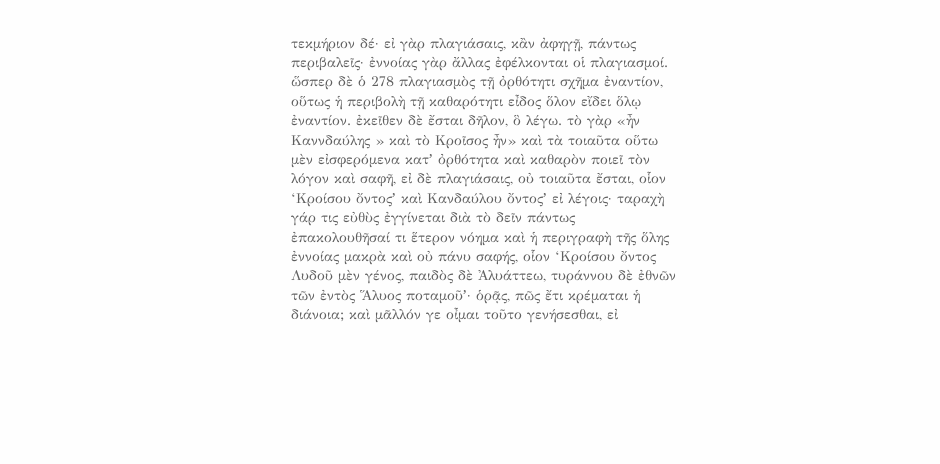τεκμήριον δέ· εἰ γὰρ πλαγιάσαις, κἂν ἀφηγῇ, πάντως περιβαλεῖς· ἐννοίας γὰρ ἄλλας ἐφέλκονται οἱ πλαγιασμοί. ὥσπερ δὲ ὁ 278 πλαγιασμὸς τῇ ὀρθότητι σχῆμα ἐναντίον, οὕτως ἡ περιβολὴ τῇ καθαρότητι εἶδος ὅλον εἴδει ὅλῳ ἐναντίον. ἐκεῖθεν δὲ ἔσται δῆλον, ὃ λέγω. τὸ γὰρ «ἦν Καννδαύλης » καὶ τὸ Κροῖσος ἦν» καὶ τὰ τοιαῦτα οὕτω μὲν εἰσφερόμενα κατʼ ὀρθότητα καὶ καθαρὸν ποιεῖ τὸν λόγον καὶ σαφῆ, εἰ δὲ πλαγιάσαις, οὐ τοιαῦτα ἔσται, οἷον ‘Κροίσου ὄντοςʼ καὶ Κανδαύλου ὄντοςʼ εἰ λέγοις· ταραχὴ γάρ τις εὐθὺς ἐγγίνεται διὰ τὸ δεῖν πάντως ἐπακολουθῆσαί τι ἕτερον νόημα καὶ ἡ περιγραφὴ τῆς ὅλης ἐννοίας μακρὰ καὶ οὐ πάνυ σαφής, οἷον ‘Κροίσου ὄντος Λυδοῦ μὲν γένος, παιδὸς δὲ Ἀλυάττεω, τυράννου δὲ ἐθνῶν τῶν ἐντὸς Ἅλυος ποταμοῦʼ· ὁρᾷς, πῶς ἔτι κρέμαται ἡ διάνοια; καὶ μᾶλλόν γε οἶμαι τοῦτο γενήσεσθαι, εἰ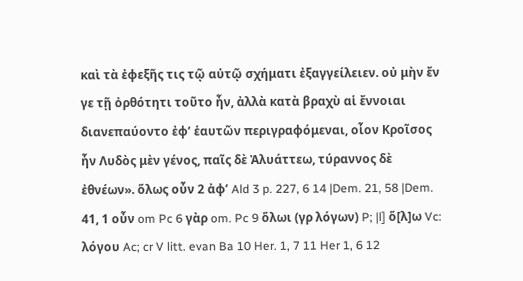καὶ τὰ ἐφεξῆς τις τῷ αὐτῷ σχήματι ἐξαγγείλειεν. οὐ μὴν ἔν γε τῇ ὀρθότητι τοῦτο ἦν, ἀλλὰ κατὰ βραχὺ αἱ ἔννοιαι διανεπαύοντο ἐφʼ ἑαυτῶν περιγραφόμεναι, οἷον Κροῖσος ἦν Λυδὸς μὲν γένος, παῖς δὲ Ἀλυάττεω, τύραννος δὲ ἐθνέων». ὅλως οὖν 2 ἀφʼ Ald 3 p. 227, 6 14 |Dem. 21, 58 |Dem. 41, 1 οὖν om Pc 6 γὰρ om. Pc 9 ὅλωι (γρ λόγων) P; |l] ὅ[λ]ω Vc: λόγου Ac; cr V litt. evan Ba 10 Her. 1, 7 11 Her 1, 6 12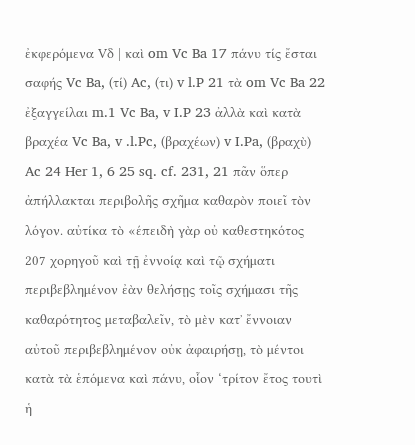ἐκφερόμενα Vδ | καὶ om Vc Ba 17 πάνυ τίς ἔσται σαφής Vc Ba, (τί) Ac, (τι) v l.P 21 τὰ om Vc Ba 22 ἐξαγγείλαι m.1 Vc Ba, v I.P 23 ἀλλὰ καὶ κατὰ βραχέα Vc Ba, v .l.Pc, (βραχέων) v I.Pa, (βραχὺ) Ac 24 Her 1, 6 25 sq. cf. 231, 21 πᾶν ὅπερ ἀπήλλακται περιβολῆς σχῆμα καθαρὸν ποιεῖ τὸν λόγον. αὐτίκα τὸ «έπειδὴ γὰρ οὐ καθεστηκότος 207 χορηγοῦ καὶ τῇ ἐννοίᾳ καὶ τῷ σχήματι περιβεβλημένον ἐὰν θελήσῃς τοῖς σχήμασι τῆς καθαρότητος μεταβαλεῖν, τὸ μὲν κατʼ ἔννοιαν αὐτοῦ περιβεβλημένον οὐκ ἀφαιρήσῃ, τὸ μέντοι κατὰ τὰ ἑπόμενα καὶ πάνυ, οἷον ‘τρίτον ἔτος τουτὶ ἡ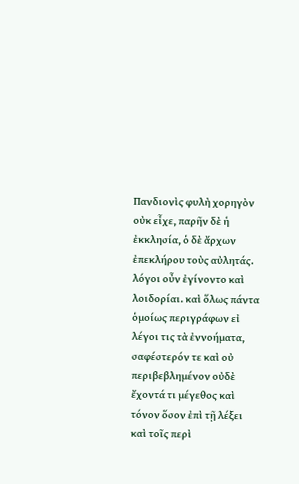Πανδιονὶς φυλὴ χορηγὸν οὐκ εἶχε, παρῆν δὲ ἡ ἐκκλησία, ὁ δὲ ἄρχων ἐπεκλήρου τοὺς αὐλητάς. λόγοι οὖν ἐγίνοντο καὶ λοιδορίαι. καὶ ὅλως πάντα ὁμοίως περιγράφων εἰ λέγοι τις τὰ ἐννοήματα, σαφέστερόν τε καὶ οὐ περιβεβλημένον οὐδὲ ἔχοντά τι μέγεθος καὶ τόνον ὅσον ἐπὶ τῇ λέξει καὶ τοῖς περὶ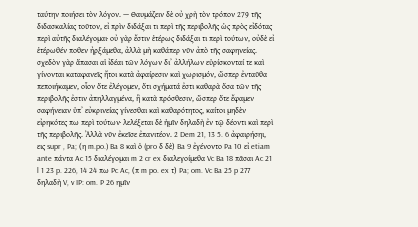ταύτην ποιήσει τὸν λόγον. — Θαυμάζειν δὲ οὐ χρὴ τὸν τρόπον 279 τῆς διδασκαλίας τοῦτον, εἰ πρὶν διδάξαι τι περὶ τῆς περιβολῆς ὡς πρὸς εἰδότας περὶ αὐτῆς διαλέγομαι· οὐ γὰρ ἔστιν ἑτέρως διδάξαι τι περὶ τούτων, οὐδὲ εἰ ἑτέρωθέν ποθεν ἠρξάμεθα, ἀλλὰ μὴ καθάπερ νῦν ἀπὸ τῆς σαφηνείας. σχεδὸν γὰρ ἅπασαι αἱ ἰδέαι τῶν λόγων διʼ ἀλλήλων εὑρίσκονταί τε καὶ γίνονται καταφανεῖς ἤτοι κατὰ ἀφαίρεσιν καὶ χωρισμόν, ὥσπερ ἐνταῦθα πεποιήκαμεν, οἷον ὅτε ἐλέγομεν, ὅτι σχήματά ἐστι καθαρὰ ὅσα τῶν τῆς περιβολῆς ἐστιν ἀπηλλαγμένα, ἢ κατὰ πρόσθεσιν, ὥσπερ ὅτε ἔφαμεν σαφήνειαν ὑπʼ εὐκρινείας γίνεσθαι καὶ καθαρότητος, καίτοι μηδὲν εἰρηκότες πω περὶ τούτων· λελέξεται δὲ ἡμῖν δηλαδὴ ἐν τῷ δέοντι καὶ περὶ τῆς περιβολῆς. Ἀλλὰ νῦν ἐκεῖσε ἐπανιτέον. 2 Dem 21, 13 5. 6 ἀφαιρήσηι, εις supr , Pa; (η m.po.) Ba 8 καὶ ὁ (pro δ δὲ) Ba 9 ἐγένοντο Pa 10 εἰ etiam ante πάντα Ac 15 διαλέγομαι m 2 cr ex διαλεγοίμεθα Vc Ba 18 πᾶσαι Ac 21 l 1 23 p. 226, 14 24 πω Pc Ac, (π m po. ex τ) Pa; om. Vc Ba 25 p 277 δηλαδὴ V, v IP: om. P 26 ημῖν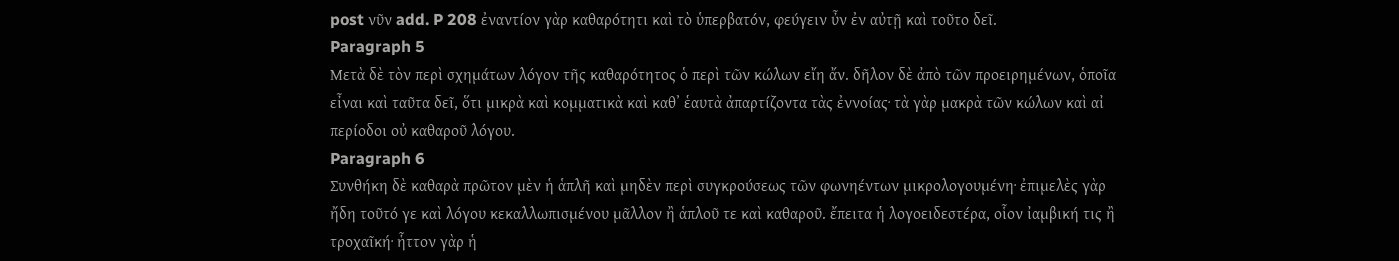post νῦν add. P 208 ἐναντίον γὰρ καθαρότητι καὶ τὸ ὑπερβατόν, φεύγειν ὖν ἐν αὐτῇ καὶ τοῦτο δεῖ.
Paragraph 5
Μετὰ δὲ τὸν περὶ σχημάτων λόγον τῆς καθαρότητος ὁ περὶ τῶν κώλων εἴη ἄν. δῆλον δὲ ἀπὸ τῶν προειρημένων, ὁποῖα εἶναι καὶ ταῦτα δεῖ, ὅτι μικρὰ καὶ κομματικὰ καὶ καθʼ ἑαυτὰ ἀπαρτίζοντα τὰς ἐννοίας· τὰ γὰρ μακρὰ τῶν κώλων καὶ αἰ περίοδοι οὐ καθαροῦ λόγου.
Paragraph 6
Συνθήκη δὲ καθαρὰ πρῶτον μὲν ἡ ἁπλῆ καὶ μηδὲν περὶ συγκρούσεως τῶν φωνηέντων μικρολογουμένη· ἐπιμελὲς γὰρ ἤδη τοῦτό γε καὶ λόγου κεκαλλωπισμένου μᾶλλον ἢ ἁπλοῦ τε καὶ καθαροῦ. ἔπειτα ἡ λογοειδεστέρα, οἷον ἰαμβική τις ἢ τροχαῖκή· ἧττον γὰρ ἡ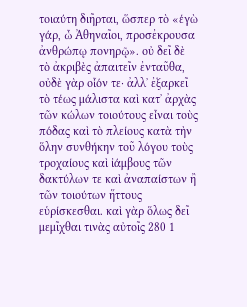τοιαύτη διῆρται, ὥσπερ τὸ «έγὼ γάρ, ὦ Ἀθηναῖοι, προσἐκρουσα ἀνθρώπῳ πονηρῷ». οὐ δεῖ δὲ τὸ ἀκριβὲς ἀπαιτεῖν ἐνταῦθα, οὐδὲ γὰρ οἷόν τε· ἀλλʼ ἐξαρκεῖ τὸ τέως μάλιστα καὶ κατʼ ἀρχὰς τῶν κώλων τοιούτους εἶναι τοὺς πόδας καὶ τὸ πλείους κατὰ τὴν ὅλην συνθήκην τοῦ λόγου τοὺς τροχαίους καὶ ἰάμβους τῶν δακτύλων τε καὶ ἀναπαίστων ἢ τῶν τοιούτων ἥττους εὑρίσκεσθαι. καὶ γὰρ ὅλως δεῖ μεμῖχθαι τινὰς αὐτοῖς 280 1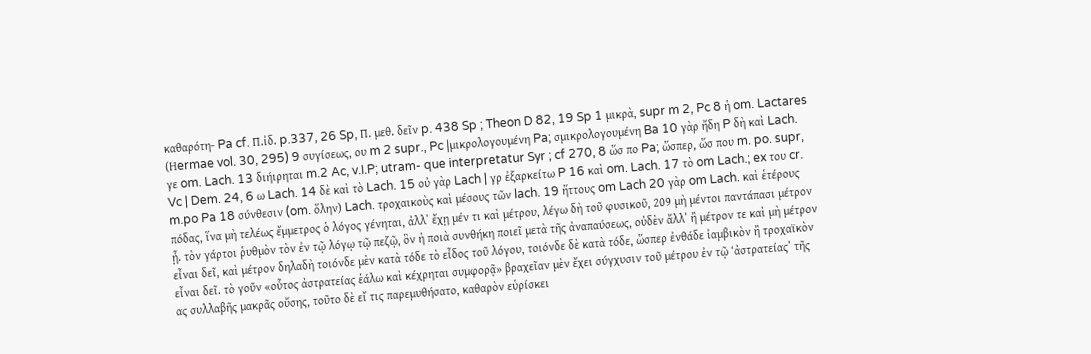καθαρότη- Pa cf. Π.ἰδ. p.337, 26 Sp, Π. μεθ. δεῖν p. 438 Sp ; Theon D 82, 19 Sp 1 μικρὰ, supr m 2, Pc 8 ἡ om. Lactares (Ηermae vol. 30, 295) 9 συγίσεως, ου m 2 supr., Pc |μικρολογουμένη Pa; σμικρολογουμένη Ba 10 γὰρ ἤδη P δὴ καὶ Lach. γε om. Lach. 13 διήιρηται m.2 Ac, v.I.P; utram- que interpretatur Syr ; cf 270, 8 ὥσ πο Pa; ὥσπερ, ὥσ που m. po. supr, Vc | Dem. 24, 6 ω Lach. 14 δὲ καὶ τὸ Lach. 15 οὐ γὰρ Lach | γρ ἐξαρκείτω P 16 καὶ om. Lach. 17 τὸ om Lach.; ex του cr. m.po Pa 18 σύνθεσιν (om. ὅλην) Lach. τροχαικοὺς καὶ μέσους τῶν lach. 19 ἥττους om Lach 20 γὰρ om Lach. καὶ ἑτέρους πόδας, ἵνα μὴ τελέως ἔμμετρος ὁ λόγος γένηται, ἀλλʼ ἔχῃ μέν τι καὶ μέτρου, λέγω δὴ τοῦ φυσικοῦ, 209 μὴ μέντοι παντάπασι μέτρον ᾖ. τὸν γάρτοι ῥυθμὸν τὸν ἐν τῷ λόγῳ τῷ πεζῷ, ὃν ἡ ποιὰ συνθήκη ποιεῖ μετὰ τῆς ἀναπαύσεως, οὐδὲν ἄλλʼ ἢ μέτρον τε καὶ μὴ μέτρον εἶναι δεῖ, καὶ μέτρον δηλαδὴ τοιόνδε μὲν κατὰ τόδε τὸ εἶδος τοῦ λόγου, τοιόνδε δὲ κατὰ τόδε, ὥσπερ ἐνθάδε ἰαμβικὸν ἢ τροχαϊκὸν εἶναι δεῖ. τὸ γοῦν «οὗτος ἀστρατείας ἑάλω καὶ κέχρηται συμφορᾷ» βραχεῖαν μὲν ἔχει σύγχυσιν τοῦ μέτρου ἐν τῷ ‘ἀστρατείαςʼ τῆς ας συλλαβῆς μακρᾶς οὔσης, τοῦτο δὲ εἴ τις παρεμυθήσατο, καθαρὸν εὑρίσκει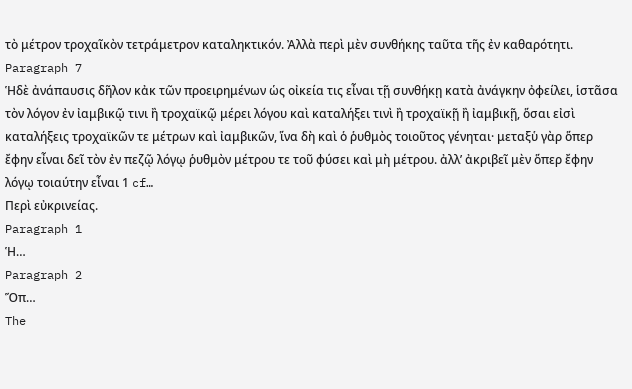τὸ μέτρον τροχαῖκὸν τετράμετρον καταληκτικόν. Ἀλλὰ περὶ μὲν συνθήκης ταῦτα τῆς ἐν καθαρότητι.
Paragraph 7
Ἡδὲ ἀνάπαυσις δῆλον κἀκ τῶν προειρημένων ὡς οἰκεία τις εἶναι τῇ συνθήκῃ κατὰ ἀνάγκην ὀφείλει, ἱστᾶσα τὸν λόγον ἐν ἰαμβικῷ τινι ἢ τροχαϊκῷ μέρει λόγου καὶ καταλήξει τινὶ ἢ τροχαϊκῇ ἢ ἰαμβικῇ, ὅσαι εἰσὶ καταλήξεις τροχαϊκῶν τε μέτρων καὶ ἰαμβικῶν, ἵνα δὴ καὶ ὁ ῥυθμὸς τοιοῦτος γένηται· μεταξὑ γὰρ ὅπερ ἔφην εἶναι δεῖ τὸν ἐν πεζῷ λόγῳ ῥυθμὸν μέτρου τε τοῦ φύσει καὶ μὴ μέτρου. ἀλλʼ ἀκριβεῖ μὲν ὅπερ ἔφην λόγῳ τοιαύτην εἶναι 1 cf…
Περὶ εὐκρινείας.
Paragraph 1
Ἡ…
Paragraph 2
Ὅπ…
The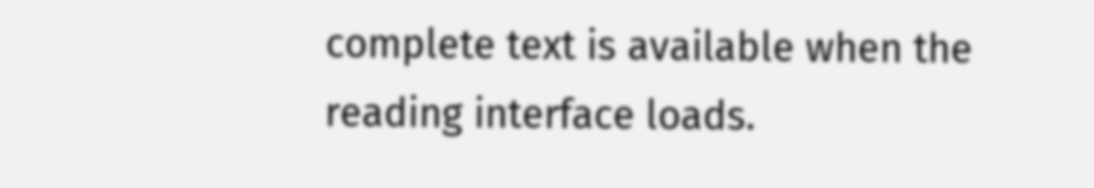complete text is available when the reading interface loads.